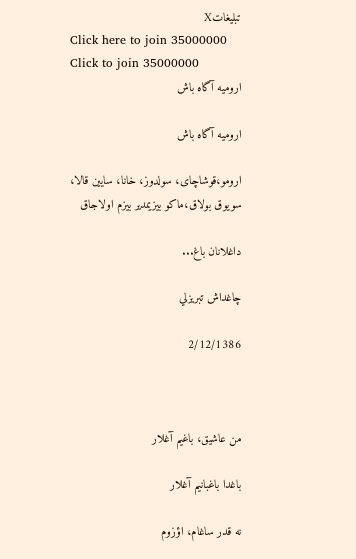تبليغاتX
Click here to join 35000000
Click to join 35000000
ارومیه آگاه باش

ارومیه آگاه باش

ارومو،قوشاچای، سولدوز، خانا، سایین قالا، سویوق بولاق،ماکو بیزیمدیر بیزم اولاجاق

داغلانان باغ...

چاغداش تبريزلي

2/12/1386



من عاشيق، باغيم آغلار

باغدا باغبانيم آغلار

نه قدر ساغام، اؤزوم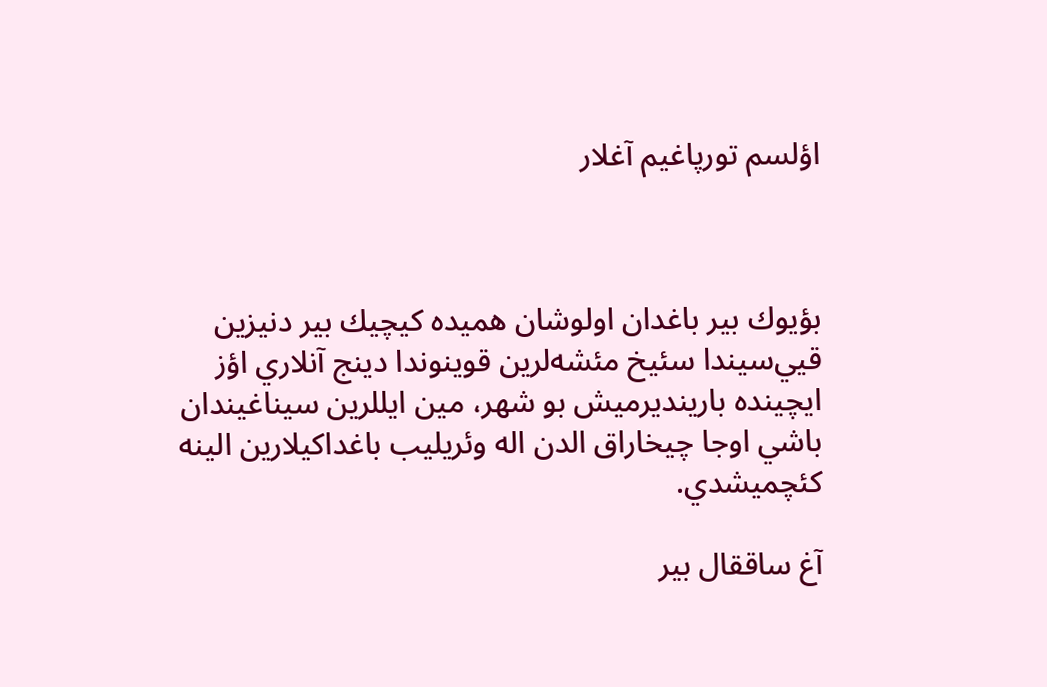اؤلسم تورپاغيم آغلار



بؤيوك بير باغدان اولوشان هميده كيچيك بير دنيزين قيي‌سيندا سئيخ مئشه‌لرين قوينوندا دينج آنلاري اؤز ايچينده بارينديرميش بو شهر، مين ايللرين سيناغيندان باشي اوجا چيخاراق الدن اله وئريليب باغداكيلارين الينه كئچميشدي.

آغ ساققال بير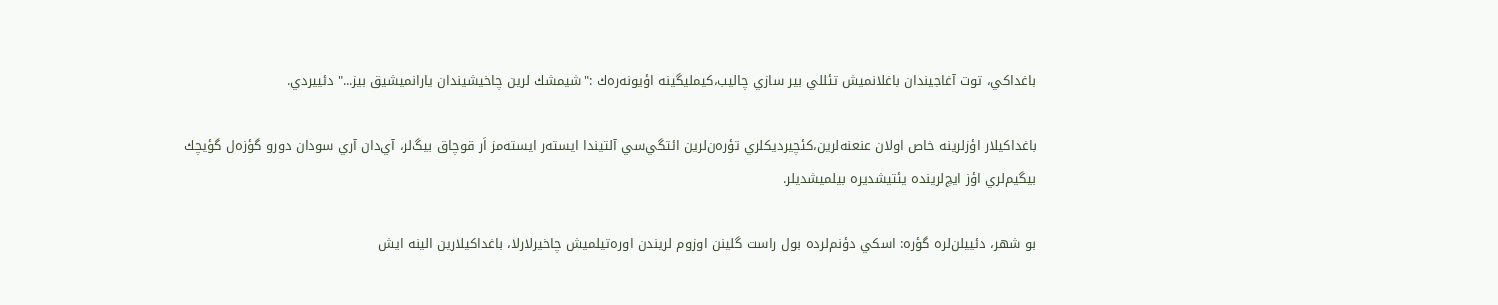باغداكي، توت آغاجيندان باغلانميش تئللي بير سازي چاليب،كيمليگينه اؤيونه‌ره‌ك :"شيمشك لرين چاخيشيندان يارانميشيق بيز..." دئييردي.

باغداكيلار اؤزلرينه خاص اولان عنعنه‌لرين،كئچيرديكلري تؤره‌ن‌لرين ائتگي‌سي آلتيندا ايسته‌ر ايسته‌مز اَر قوچاق بيگ‌لر، آي‌دان آري سودان دورو گؤزه‌ل گؤيچك بيگيم‌لري اؤز ايچ‌لرينده يئتيشديره بيلميشديلر.

بو شهر، دئييلن‌لره گؤره: اسكي دؤنم‌لرده بول راست گلينن اوزوم لريندن اوره‌تيلميش چاخيرلارلا، باغداكيلارين الينه ايش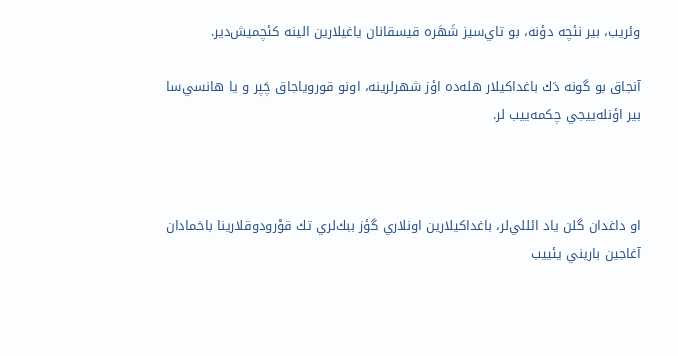وئريب، بير نئچه دؤنه، بو تاي‌سيز شَهَره قيسقانان ياغيلارين الينه كئچميش‌دير.

آنجاق بو گونه دَك باغداكيلار هله‌ده اؤز شهرلرينه، اونو قوروياجاق چَپر و يا هانسي‌سا بير اؤنله‌ييجي چكمه‌ييب لر.



او داغدان گلن ياد ائللي‌لر، باغداكيلارين اونلاري گؤز ببك‌لري تك قوْرودوقلارينا باخمادان آغاجين باريني يئييب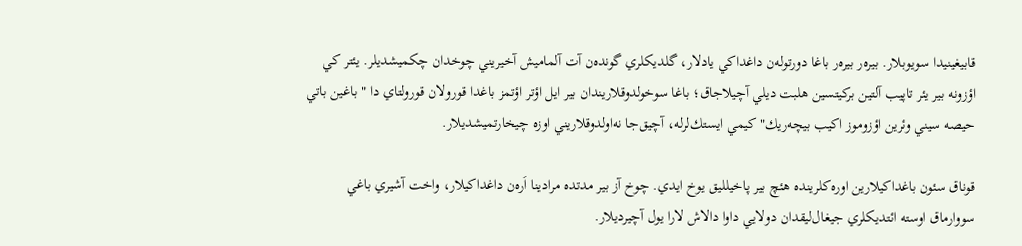قابيغينيدا سويوبلار. بيره‌ر بيره‌ر باغا دورتوله‌ن داغداكي يادلار، گلديكلري گونده‌ن آت آلماميش آخيريني چوخدان چكميشديلر. يئتر كي اؤزونه بير يئر تاپيب آلتين بركيتسين هلبت ديلي آچيلاجاق؛ باغا سوخولدوقلاريندان بير ايل اؤتر اؤتمز باغدا قورولان قورولتاي دا " باغين باتي حيصه سيني وئرين اؤزوموز اكيب بيچه‌ريك" كيمي ايستك‌لرله، آچيق‌جا نه‌اولدوقلاريني اوزه چيخارتميشديلار.

قوناق سئون باغداكيلارين اوره‌كلرينده هئچ بير پاخيلليق يوخ ايدي. چوخ آز بير مدتده مرادينا اَره‌ن داغداكيلار، واخت آشيري باغي سووارماق اوسته ائتديكلري جيغال‌ليقدان دولايي داوا دالاش لارا يول آچيرديلار.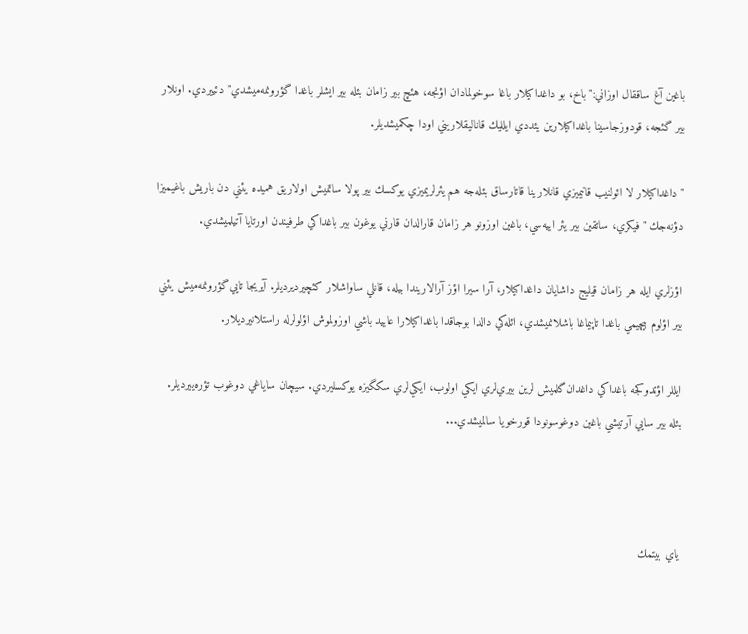باغين آغ ساققال اوزاني:"باخ، بو داغداكيلار باغا سوخولمادان اؤنجه، هئچ بير زامان بئله بير ايشلر باغدا گؤرونمه‌ميشدي" دئييردي. اونلار بير گئجه، قودوزجاسينا باغداكيلارين يئددي ايلليك قاناليقلاريني اودا چكميشديلر.

" داغداكيلار لا ائولنيب قانيميزي قانلارينا قاتارساق بئله‌جه هم يئرلريميزي يوكسك بير پولا ساتميش اولاريق هميده يئني دن باريش باغيميزا دؤنه‌جك "فيكري، ساتقين بير يئر اييه‌سي، باغين اوزونو هر زامان قارالدان قارني يوغون بير باغداكي طرفيندن اورتايا آتيلميشدي.

اؤزلري ايله هر زامان قيليج داشايان داغداكيلار، آرا سيرا اؤز آرالاريندا بيله، قانلي ساواشلار كئچيرديرديلر. آيريجا تايي‌گؤرونمه‌ميش يئني بير اؤلوم بيچيمي باغدا تاپيماغا باشلانميشدي، ائله‌كي دالدا بوجاقدا باغداكيلارا عاييد باشي اوزولموش اؤلولرله راستلانيرديلار.

ايللر اؤتدوكجه باغداكي داغدان‌گلميش لرين بيري‌لري ايكي اولوب، ايكي‌لري سكگيزه يوكسليردي. سيچان ساياغي دوغوب تؤره‌ييرديلر. بئله بير سايي آرتيشي باغين دوغوسونودا قورخويا سالميشدي...



ياي بيتمك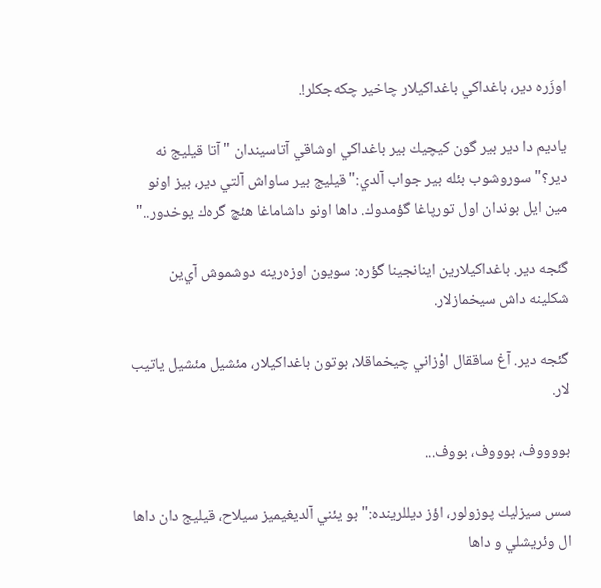اوزَره دير، باغداكي باغداكيلار چاخير چكه‌جكلر!.

ياديم دا دير بير گون كيچيك بير باغداكي اوشاقي آتاسيندان " آتا قيليج نه دير؟" سوروشوب بئله بير جواب آلدي:"قيليج بير ساواش آلتي دير، بيز اونو مين ايل بوندان اول تورپاغا گؤمدوك. داها اونو داشاماغا هئچ گره‌ك يوخدور.."

گئجه دير. باغداكيلارين اينانجينا گؤره: سويون اوزه‌رينه دوشموش آي‌ين شكلينه داش سيخمازلار.

گئجه دير. آغ ساققال اوْزاني چيخماقلا، بوتون باغداكيلار، مئشيل مئشيل ياتيب لار.

بووووف، بوووف، بووف...

سس سيزليك پوزولور، اؤز ديللرينده:" بو يئني آلديغيميز سيلاح، قيليج دان داها ال وئريشلي و داها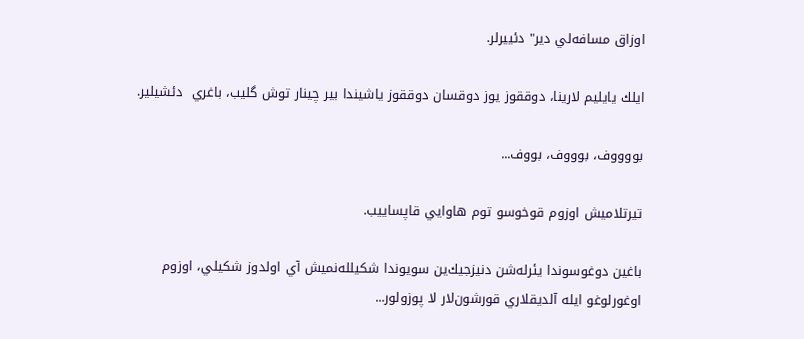اوزاق مسافه‌لي ‌دير" دئييرلر.

ايلك يايليم‌ لارينا، دوققوز يوز دوقسان دوققوز ياشيندا بير چينار توش گليب، باغري  دئشيلير.

بووووف، بوووف، بووف...

تيرتلاميش اوزوم قوخوسو توم هاوايي قاپساييب.

باغين دوغوسوندا يئرله‌شن دنيزجيك‌ين سويوندا شكيلله‌نميش آي اولدوز شكيلي، اوزوم اوغورلوغو ايله آلديقلاري قورشون‌لار لا پوزولور...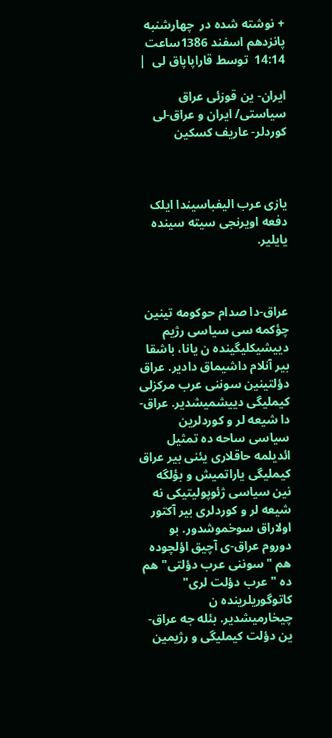+ نوشته شده در  چهارشنبه پانزدهم اسفند 1386ساعت 14:14  توسط قاراپاپاق لی  |

ایران- ین قوزئی عراق سیاستی/ ایران و عراق-لی کوردلر- عاریف کسکین



یازی عرب الیفباسیندا ایلک دفعه اویرنجی سیته سینده یایلیر.



عراق-دا صدام حوکومه تینین چؤکمه سی سیاسی رژیم دییشیکلیگینده ن یانا، باشقا بیر آنلام داشیماق دادیر. عراق دؤلتینین سوننی عرب مرکزلی کیملیگی دییشمیشدیر. عراق-دا شیعه لر و کوردلرین سیاسی ساحه ده تمثیل ائدیلمه حاقلاری یئنی بیر عراق کیملیگی یاراتمیش و بؤلگه نین سیاسی ژئوپولیتیکی نه شیعه لر و کوردلری بیر آکتور اولاراق سوخموشدور. بو دوروم عراق-ی آچیق اؤلچوده هم "سوننی عرب دؤلتی" هم ده "عرب دؤلت لری" کاتوگوریلرینده ن چیخارمیشدیر. بئله جه عراق-ین دؤلت کیملیگی و رژیمین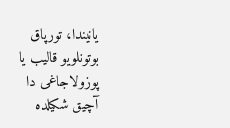یانیندا، تورپاق بوتونلویو قالیب یا پوزولاجاغی دا آچیق شکیلده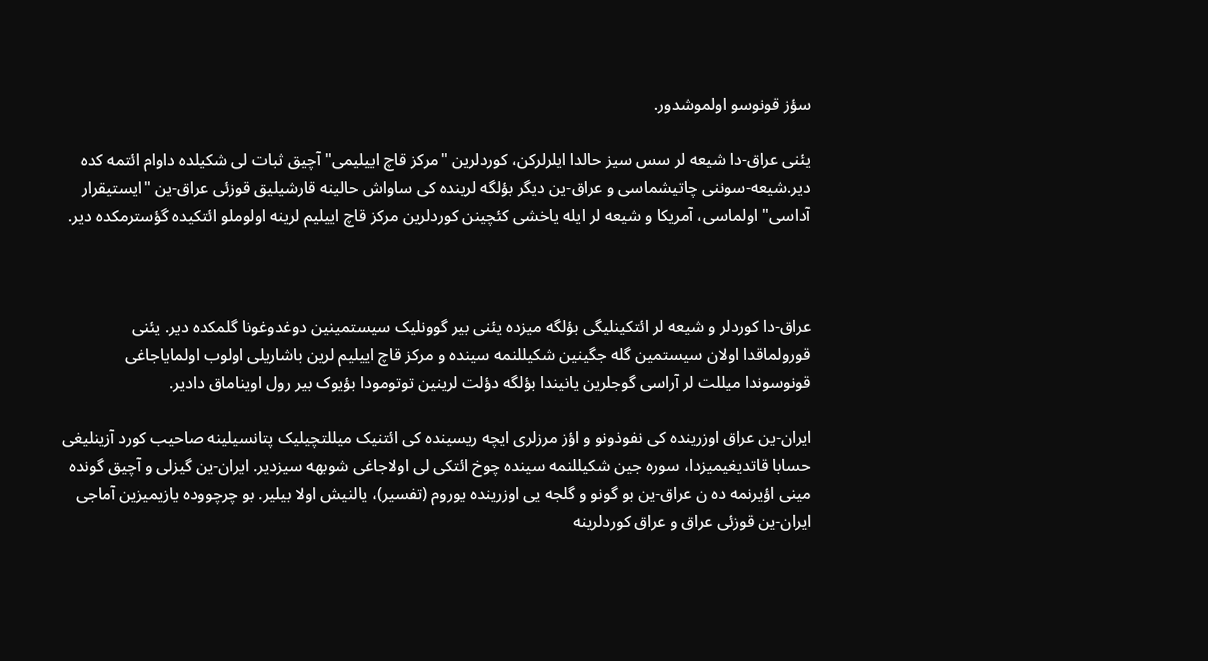سؤز قونوسو اولموشدور.

یئنی عراق-دا شیعه لر سس سیز حالدا ایلرلرکن، کوردلرین "مرکز قاچ اییلیمی" آچیق ثبات لی شکیلده داوام ائتمه کده دیر.شیعه-سوننی چاتیشماسی و عراق-ین دیگر بؤلگه لرینده کی ساواش حالینه قارشیلیق قوزئی عراق-ین "ایستیقرار آداسی" اولماسی، آمریکا و شیعه لر ایله یاخشی کئچینن کوردلرین مرکز قاچ اییلیم لرینه اولوملو ائتکیده گؤسترمکده دیر.



عراق-دا کوردلر و شیعه لر ائتکینلیگی بؤلگه میزده یئنی بیر گوونلیک سیستمینین دوغدوغونا گلمکده دیر. یئنی قورولماقدا اولان سیستمین گله جگینین شکیللنمه سینده و مرکز قاچ اییلیم لرین باشاریلی اولوب اولمایاجاغی قونوسوندا میللت لر آراسی گوجلرین یانیندا بؤلگه دؤلت لرینین توتومودا بؤیوک بیر رول اویناماق دادیر.

ایران-ین عراق اوزرینده کی نفوذونو و اؤز مرزلری ایچه ریسینده کی ائتنیک میللتچیلیک پتانسیلینه صاحیب کورد آزینلیغی حسابا قاتدیغیمیزدا، سوره جین شکیللنمه سینده چوخ ائتکی لی اولاجاغی شوبهه سیزدیر. ایران-ین گیزلی و آچیق گونده مینی اؤیرنمه ده ن عراق-ین بو گونو و گلجه یی اوزرینده یوروم (تفسیر)، یالنیش اولا بیلیر. بو چرچووده یازیمیزین آماجی ایران-ین قوزئی عراق و عراق کوردلرینه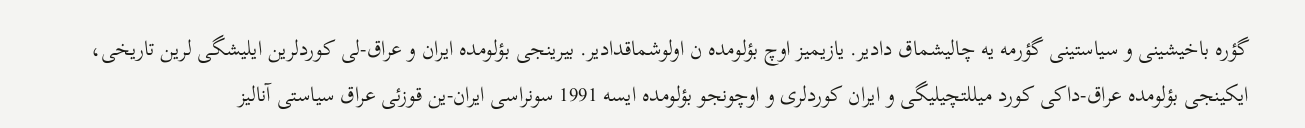گؤره باخیشینی و سیاستینی گؤرمه یه چالیشماق دادیر. یازیمیز اوچ بؤلومده ن اولوشماقدادیر. بیرینجی بؤلومده ایران و عراق-لی کوردلرین ایلیشگی لرین تاریخی، ایکینجی بؤلومده عراق-داکی کورد میللتچیلیگی و ایران کوردلری و اوچونجو بؤلومده ایسه 1991 سونراسی ایران-ین قوزئی عراق سیاستی آنالیز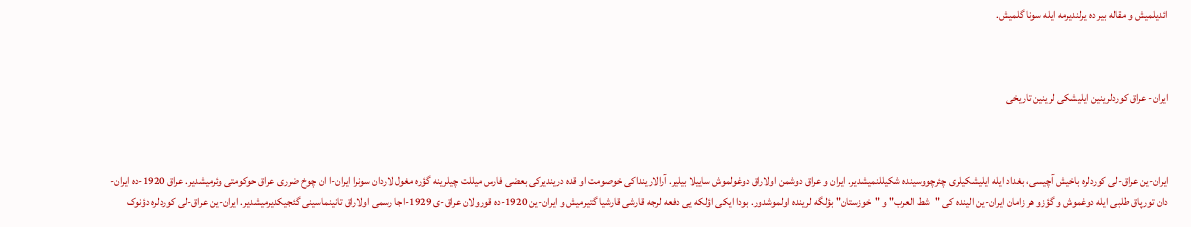ائدیلمیش و مقاله بیر ده یرلندیرمه ایله سونا گلمیش.



ایران- عراق کوردلرینین ایلیشکی لرینین تاریخی



ایران-ین عراق-لی کوردلره باخیش آچیسی، بغداد ایله ایلیشکیلری چئرچووسینده شکیللنمیشدیر. ایران و عراق دوشمن اولاراق دوغولموش ساییلا بیلیر. آرالارینداکی خوصومت او قده دریندیرکی بعضی فارس میللت چیلرینه گؤره مغول لاردان سونرا ایران-ا ان چوخ ضرری عراق حوکومتی وئرمیشدیر. عراق 1920-ده ایران-دان تورپاق طلبی ایله دوغموش و گؤزو هر زامان ایران-ین الینده کی "شط العرب" و "خوزستان" بؤلگه لرینده اولموشدور. بودا ایکی اؤلکه یی دفعه لرجه قارشی قارشیا گتیرمیش و ایران-ین 1920-ده قورولان عراق-ی 1929-اجا رسمی اولاراق تانینماسینی گئجیکدیرمیشدیر. ایران-ین عراق-لی کوردلره دؤنوک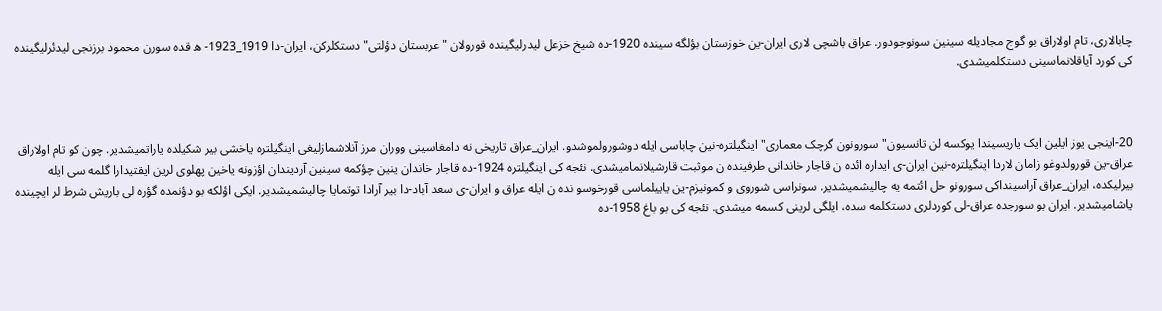چابالاری، تام اولاراق بو گوج مجادیله سینین سونوجودور. عراق باشچی لاری ایران-ین خوزستان بؤلگه سینده 1920-ده شیخ خزعل لیدرلیگینده قورولان "عربستان دؤلتی" دستکلرکن، ایران-دا 1919_1923- ه قده سورن محمود برزنجی لیدئرلیگینده کی کورد آیاقلانماسینی دستکلمیشدی.



20-اینجی یوز ایلین ایک یاریسیندا یوکسه لن تانسیون"سورونون گرچک معماری" اینگیلتره-نین چاباسی ایله دوشورولموشدو. ایران_عراق تاریخی نه دامغاسینی ووران مرز آنلاشمازلیغی اینگیلتره یاخشی بیر شکیلده یاراتمیشدیر. چون کو تام اولاراق عراق-ین قورولدوغو زامان لاردا اینگیلتره-نین ایران-ی ایداره ائده ن قاجار خاندانی طرفینده ن موثبت قارشیلانمامیشدی. نئجه کی اینگیلتره 1924-ده قاجار خاندان ینین چؤکمه سینین آردیندان اؤزونه یاخین پهلوی لرین ایقتیدارا گلمه سی ایله بیرلیکده، ایران_عراق آراسینداکی سورونو حل ائتمه یه چالیشمیشدیر. سونراسی شوروی و کمونیزم-ین یاییلماسی قورخوسو نده ن ایله عراق و ایران-ی سعد آباد-دا بیر آرادا توتمایا چالیشمیشدیر. ایکی اؤلکه بو دؤنمده گؤره لی باریش شرط لر ایچینده یاشامیشدیر. ایران بو سورجده عراق-لی کوردلری دستکلمه سده، ایلگی لرینی کسمه میشدی. نئجه کی بو باغ 1958-ده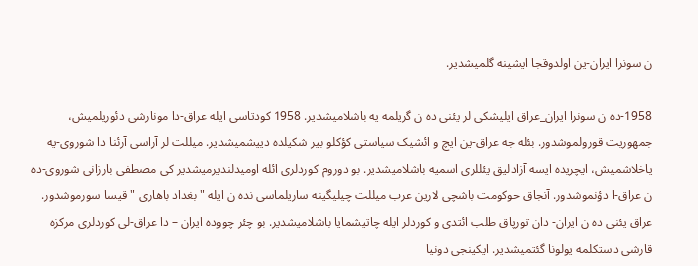ن سونرا ایران-ین اولدوقجا ایشینه گلمیشدیر.

1958-ده ن سونرا ایران_عراق ایلیشکی لر یئنی ده ن گریلمه یه باشلامیشدیر. 1958 کودتاسی ایله عراق-دا مونارشی دئوریلمیش، جمهوریت قورولموشدور. بئله جه عراق-ین ایچ و ائشیک سیاستی کؤکلو بیر شکیلده دییشمیشدیر. میللت لر آراسی آرئنا دا شوروی-یه یاخلاشمیش، ایچریده ایسه آزادلیق یئللری اسمیه باشلامیشدیر. بو دوروم کوردلری ائله اومیدلندیرمیشدیر کی مصطفی بارزانی شوروی-ده ن عراق-ا دؤنموشدور. آنجاق حوکومت باشچی لارین عرب میللت چیلیگینه ساریلماسی نده ن ایله " بغداد باهاری " قیسا سورموشدور. عراق یئنی ده ن ایران- دان تورپاق طلب ائتدی و کوردلر ایله چاتیشمایا باشلامیشدیر. بو چئر چووده ایران – دا عراق-لی کوردلری مرکزه قارشی دستکلمه یولونا گئتمیشدیر. ایکینجی دونیا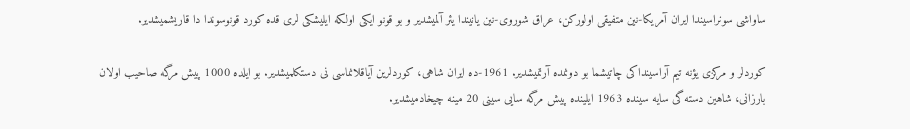ساواشی سونراسیندا ایران آمریکا-نین متفیقی اولورکن، عراق شوروی-نین یانیندا یئر آلمیشدیر و بو قونو ایکی اولکه ایلیشکی لری قده کورد قونوسوندا دا قاریشمیشدیر.

کوردلر و مرکزی یؤنه تیم آراسینداکی چاتیشما بو دونمده آرتمیشدیر. 1961-ده ایران شاهی، کوردلرین آیاقلانماسی نی دستکلمیشدیر. بو ایلده 1000 پیش مرگه صاحیب اولان بارزانی، شاهین دسته گی سایه سینده 1963 ایلینده پیش مرگه سایی سینی 20 مینه چیخادمیشدیر.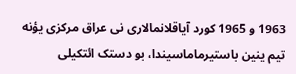1963 و 1965 کورد آیاقلانمالاری نی عراق مرکزی یؤنه تیم ینین باستیرماماسیندا، بو دستک ائتکیلی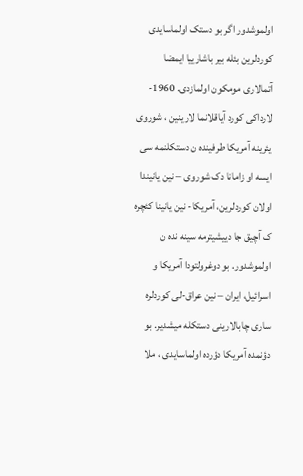اولموشدور اگر بو دستک اولماسایدی کوردلرین بئله بیر باشارییا ایمضا آتمالاری مومکون اولمازدی. 1960-لارداکی کورد آیاقلانما لارینین ، شوروی یئرینه آمریکا طرفینده ن دستکلنمه سی ایسه او زامانا دک شوروی – نین یانیندا اولان کوردلرین، آمریکا- نین یانینا کئچره ک آچیق جا دییشیترمه سینه نده ن اولموشدور. بو دوغرولتودا آمریکا و اسرائیل، ایران – نین عراق-لی کوردلره ساری چابالارینی دستکله میشدیر. بو دؤنمده آمریکا دؤرده اولماسایدی ، ملا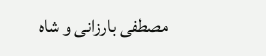مصطفی بارزانی و شاه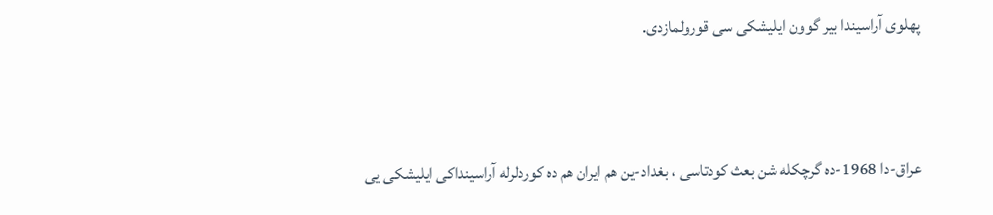پهلوی آراسیندا بیر گوون ایلیشکی سی قورولمازدی.



عراق-دا 1968-ده گرچکله شن بعث کودتاسی ، بغداد-ین هم ایران هم ده کوردلرله آراسینداکی ایلیشکی یی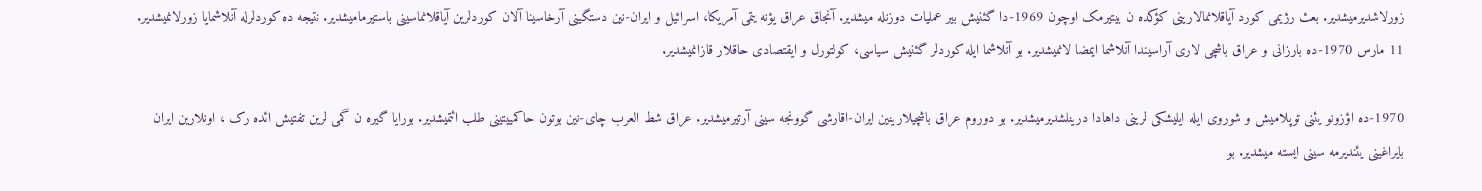زورلاشدیرمیشدیر. بعث رژیمی کورد آیاقلانمالارینی کؤکده ن بیتیرمک اوچون 1969-دا گئنیش بیر عملیات دوزنله میشدیر. آنجاق عراق یؤنه یتمی آمریکا، اسرائیل و ایران-نین دستگینی آرخاسینا آلان کوردلرین آیاقلانماسینی باستیرمامیشدیر. نتیجه ده کوردلرله آنلاشمایا زورلانمیشدیر. 11 مارس 1970-ده بارزانی و عراق باشچی لاری آراسیندا آنلاشما ایمضا لانمیشدیر. بو آنلاشما ایله کوردلر گئنیش سیاسی، کولتورل و ایقتصادی حاقلار قازانمیشدیر.

1970-ده اؤزونو یئنی توپلامیش و شوروی ایله ایلیشکی لرینی داهادا درینلشدیرمیشدیر. بو دوروم عراق باشچیلارینین ایران-اقارشی گوونجه سینی آرتیرمیشدیر. عراق شط العرب چای-نین بوتون حاکمییتینی طلب ائتمیشدیر. بورایا گیره ن گمی لرین تفتیش ائده رک ، اونلارین ایران بایراغینی یئندیرمه سینی ایسته میشدیر. بو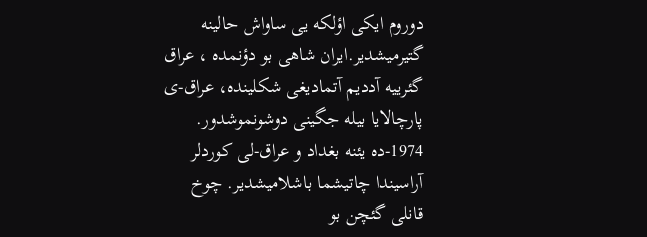دوروم ایکی اؤلکه یی ساواش حالینه گتیرمیشدیر.ایران شاهی بو دؤنمده ، عراق گئرییه آددیم آتمادیغی شکلینده، عراق-ی پارچالایا بیله جگینی دوشونموشدور. 1974-ده یئنه بغداد و عراق-لی کوردلر آراسیندا چاتیشما باشلامیشدیر. چوخ قانلی گئچن بو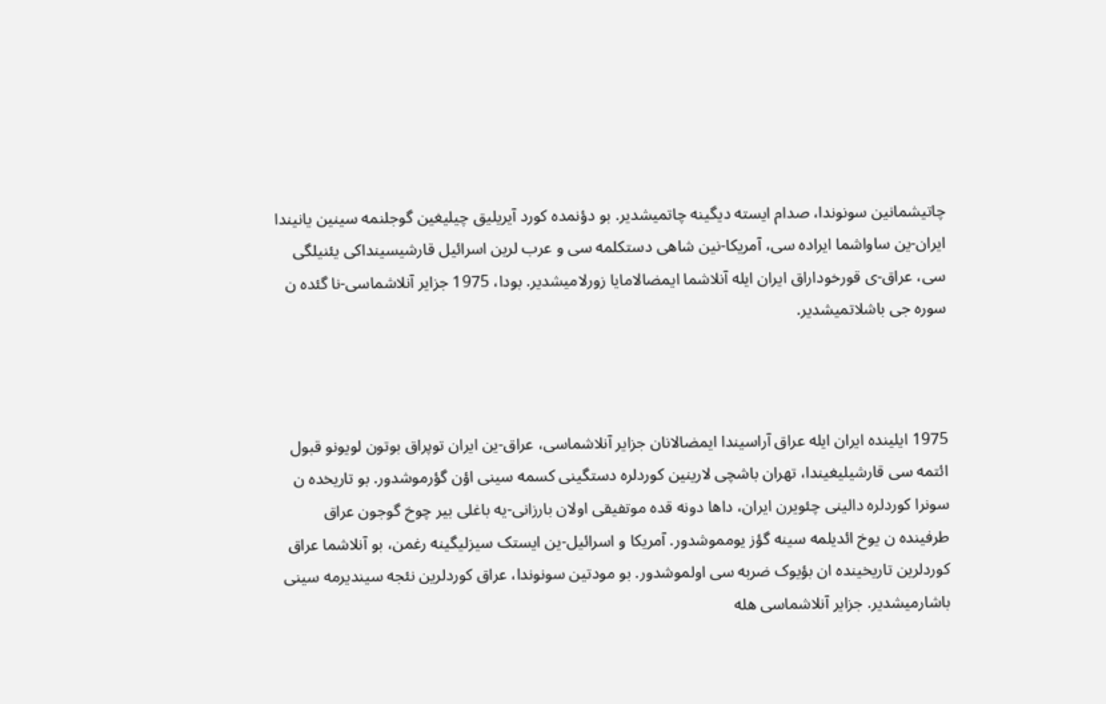چاتیشمانین سونوندا، صدام ایسته دیگینه چاتمیشدیر. بو دؤنمده کورد آیریلیق چیلیغین گوجلنمه سینین یانیندا ایران-ین ساواشما ایراده سی، آمریکا-نین شاهی دستکلمه سی و عرب لرین اسرائیل قارشیسینداکی یئنیلگی سی، عراق-ی قورخوداراق ایران ایله آنلاشما ایمضالامایا زورلامیشدیر. بودا، 1975 جزایر آنلاشماسی-نا گئده ن سوره جی باشلاتمیشدیر.



1975 ایلینده ایران ایله عراق آراسیندا ایمضالانان جزایر آنلاشماسی، عراق-ین ایران توپراق بوتون لویونو قبول ائتمه سی قارشیلیغیندا، تهران باشچی لارینین کوردلره دستگینی کسمه سینی اؤن گؤرموشدور. بو تاریخده ن سونرا کوردلره دالینی چئویرن ایران، داها دونه قده موتفیقی اولان بارزانی-یه باغلی بیر چوخ گوجون عراق طرفینده ن یوخ ائدیلمه سینه گؤز یومموشدور. آمریکا و اسرائیل-ین ایستک سیزلیگینه رغمن، بو آنلاشما عراق کوردلرین تاریخینده ان بؤیوک ضربه سی اولموشدور. بو مودتین سونوندا، عراق کوردلرین نئجه سیندیرمه سینی باشارمیشدیر. جزایر آنلاشماسی هله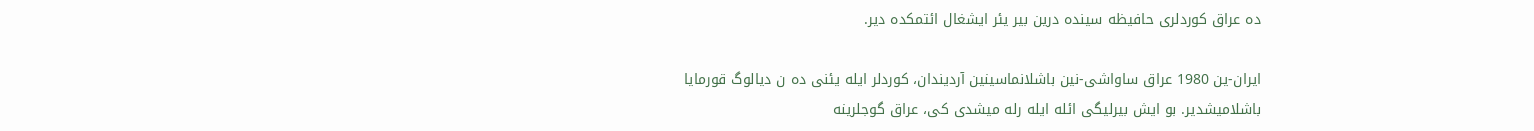ده عراق کوردلری حافیظه سینده درین بیر یئر ایشغال ائتمکده دیر.

ایران-ین 1980 عراق ساواشی-نین باشلانماسینین آردیندان، کوردلر ایله یئنی ده ن دیالوگ قورمایا باشلامیشدیر. بو ایش بیرلیگی ائله ایله رله میشدی کی، عراق گوجلرینه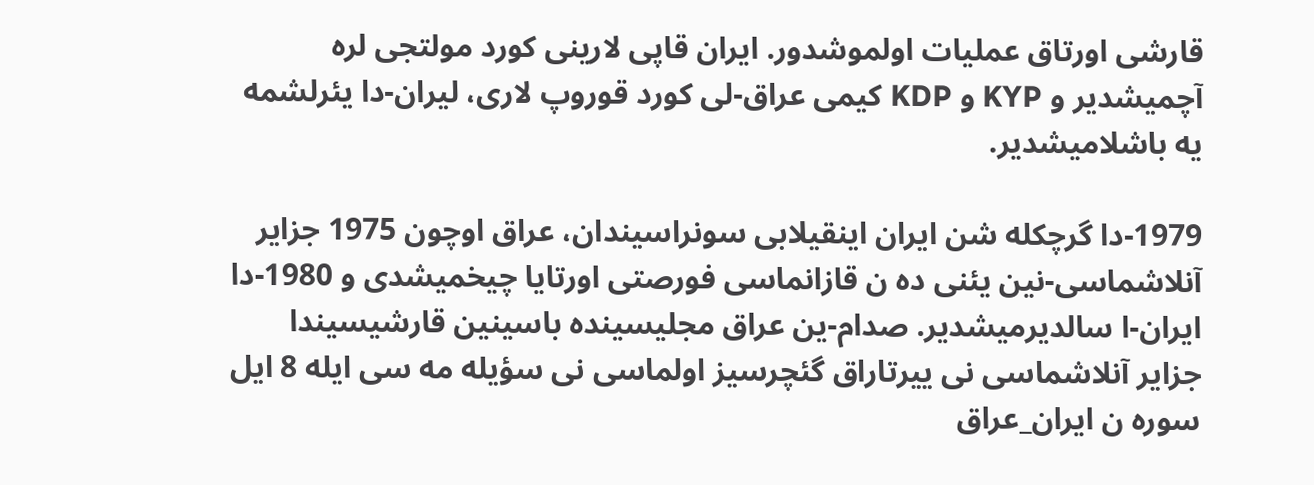قارشی اورتاق عملیات اولموشدور. ایران قاپی لارینی کورد مولتجی لره آچمیشدیر و KYP و KDP کیمی عراق-لی کورد قوروپ لاری، لیران-دا یئرلشمه یه باشلامیشدیر.

1979-دا گرچکله شن ایران اینقیلابی سونراسیندان، عراق اوچون 1975 جزایر آنلاشماسی-نین یئنی ده ن قازانماسی فورصتی اورتایا چیخمیشدی و 1980-دا ایران-ا سالدیرمیشدیر. صدام-ین عراق مجلیسینده باسینین قارشیسیندا جزایر آنلاشماسی نی ییرتاراق گئچرسیز اولماسی نی سؤیله مه سی ایله 8 ایل سوره ن ایران_عراق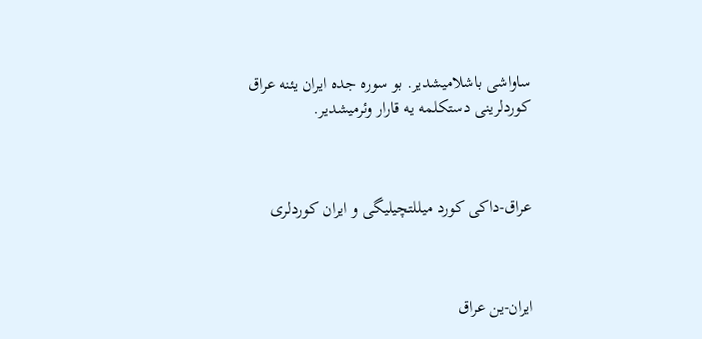ساواشی باشلامیشدیر. بو سوره جده ایران یئنه عراق کوردلرینی دستکلمه یه قارار وئرمیشدیر.



عراق-داکی کورد میللتچیلیگی و ایران کوردلری



ایران-ین عراق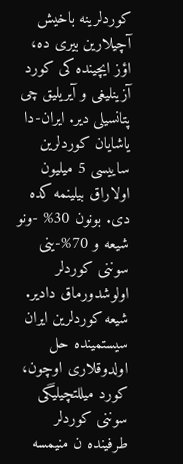کوردلرینه باخیش آچیلارین بیری ده، اؤز ایچینده کی کورد آزینلیغی و آیریلیق چی پتانسیلی دیر. ایران-دا یاشایان کوردلرین ساییسی 5 میلیون اولاراق بیلینمه کده دی. بونون 30% -ونو شیعه و 70%-ینی سوننی کوردلر اولوشدورماق دادیر. شیعه کوردلرین ایران سیستمینده حل اولدوقلاری اوچون، کورد میللتچیلیگی سوننی کوردلر طرفینده ن منیمسه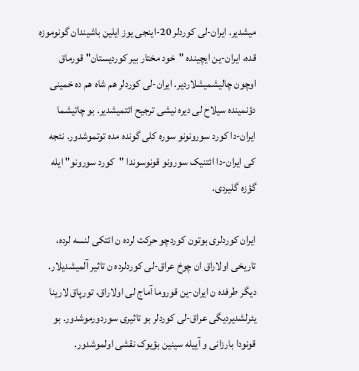میشدیر. ایران-لی کوردلر 20-اینجی یوز ایلین باشیندان گونوموزه قده، ایران-ین ایچینده "خود مختار بیر کوردیستان" قورماق اوچون چالیشمیشلاردیر. ایران-لی کوردلر هم شاه هم ده خمینی دؤنمینده سیلاح لی دیره نیشی ترجیح ائتمیشدیر. بو چاتیشما ایران-دا کورد سورونونو سوره کلی گونده مده توتموشدور. نئجه کی ایران-دا ائتنیک سورونو قونوسوندا "کورد سورونو" ایله گؤزه گلیردی.

ایران کوردلری بوتون کوردچو حرکت لرده ن ائتکی لنسه لرده، تاریخی اولاراق ان چوخ عراق-لی کوردلرده ن تاثیر آلمیشدیلار. دیگر طرفده ن ایران-ین قوروما آماج لی اولاراق، تورپاق لارینا یئرلشدیردیگی عراق-لی کوردلر بو تاثیری سوردورموشدور. بو قونودا بارزانی و آییله سینین بؤیوک نقشی اولموشدور.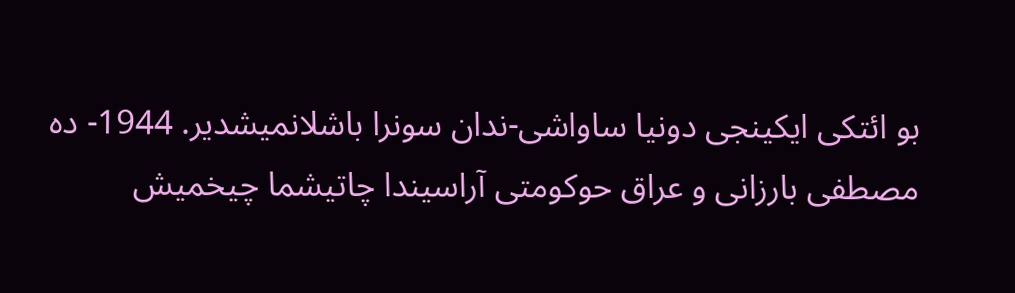بو ائتکی ایکینجی دونیا ساواشی-ندان سونرا باشلانمیشدیر. 1944- ده مصطفی بارزانی و عراق حوکومتی آراسیندا چاتیشما چیخمیش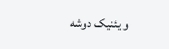و یئنیک دوشه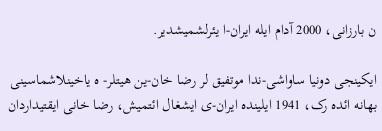ن بارزانی، 2000 آدام ایله ایران-ا یئرلشمیشدیر.

ایکینجی دونیا ساواشی-ندا موتفیق لر رضا خان-ین هیتلر- ه یاخینلاشماسینی بهانه ائده رک، 1941 ایلینده ایران-ی ایشغال ائتمیش، رضا خانی ایقتیداردان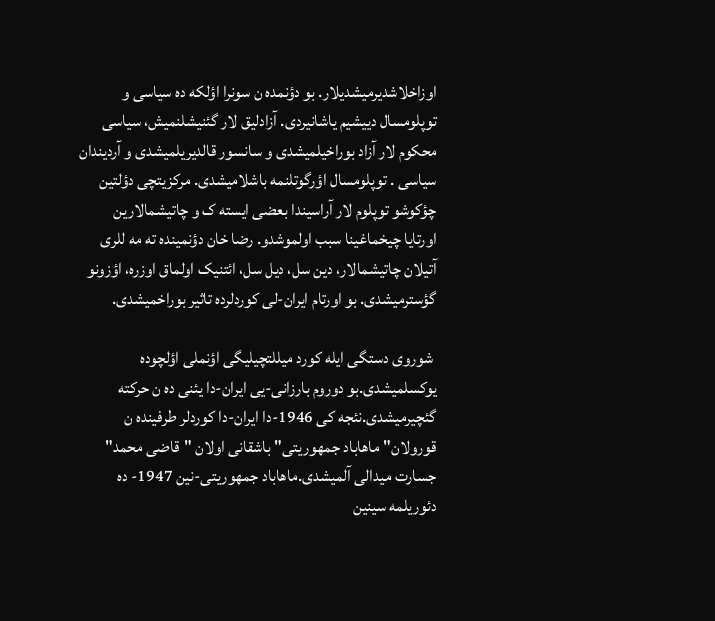اوزاخلاشدیرمیشدیلار. بو دؤنمده ن سونرا اؤلکه ده سیاسی و توپلومسال دییشیم یاشانیردی. آزادلیق لار گئنیشلنمیش، سیاسی محکوم لار آزاد بوراخیلمیشدی و سانسور قالدیریلمیشدی و آردیندان سیاسی . توپلومسال اؤرگوتلنمه باشلامیشدی. مرکزیتچی دؤلتین چؤکوشو توپلوم لار آراسیندا بعضی ایسته ک و چاتیشمالارین اورتایا چیخماغینا سبب اولموشدو. رضا خان دؤنمینده ته مه للری آتیلان چاتیشمالار، دین سل، دیل سل، ائتنیک اولماق اوزره، اؤزونو گؤسترمیشدی. بو اورتام ایران-لی کوردلرده تاثیر بوراخمیشدی.

 شوروی دستگی ایله کورد میللتچیلیگی اؤنملی اؤلچوده یوکسلمیشدی.بو دوروم بارزانی-یی ایران-دا یئنی ده ن حرکته گئچیرمیشدی.نئجه کی 1946-دا ایران-دا کوردلر طرفینده ن قورولان"ماهاباد جمهوریتی" باشقانی اولان "قاضی محمد" جسارت میدالی آلمیشدی.ماهاباد جمهوریتی-نین 1947- ده دئوریلمه سینین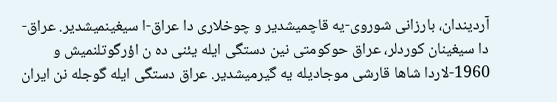آردیندان، بارزانی شوروی-یه قاچمیشدیر و چوخلاری دا عراق-ا سیغینمیشدیر. عراق-دا سیغینان کوردلر، عراق حوکومتی نین دستگی ایله یئنی ده ن اؤرگوتلنمیش و 1960-لاردا شاها قارشی موجادیله یه گیرمیشدیر. عراق دستگی ایله گوجله نن ایران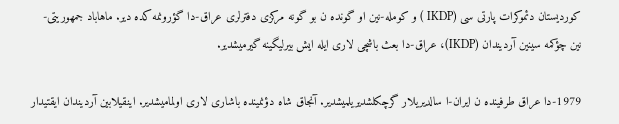کوردیستان دئموکرات پارتی سی (IKDP ) و کومله-نین او گونده ن بو گونه مرکزی دفترلری عراق-دا گؤرونمه کده دیر. ماهاباد جمهوریتی-نین چؤکمه سینین آردیندان (IKDP)، عراق-دا بعث باشچی لاری ایله ایش بیرلیگینه گیرمیشدیر.

1979-دا عراق طرفینده ن ایران-ا سالدیریلار گرچکلشدیریلمیشدیر. آنجاق شاه دؤنمینده باشاری لاری اولمامیشدیر. اینقیلابین آردیندان ایقتیدار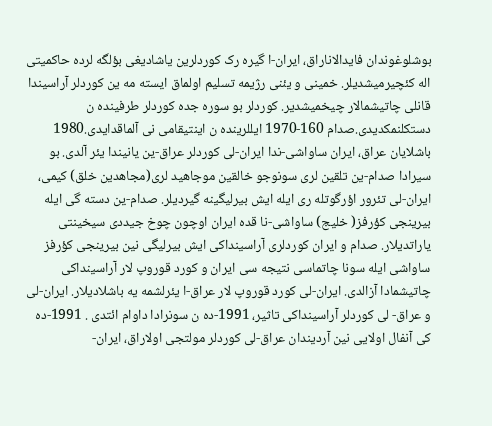بوشلوغوندان فایدالاناراق، ایران-ا گیره رک کوردلرین یاشادیغی بؤلگه لرده حاکمیتی اله کئچیرمیشدیلر. خمینی و یئنی رژیمه تسلیم اولماق ایسته مه ین کوردلر آراسیندا قانلی چاتیشمالار چیخمیشدیر. کوردلر بو سوره جده کوردلر طرفینده ن دستکلنمکدیدی.صدام 160-1970 ایللرینده ن اینتیقامی نی آلماقدایدی.1980 باشلایان عراق، ایران ساواشی-ندا ایران-لی کوردلر عراق-ین یانیندا یئر آلدی. بو سیرادا صدام-ین تلقین لری سونوجو خالقین موجاهید لری(مجاهدین خلق) کیمی، ایران-لی تئرور اؤرگوتله ری ایله ایش بیرلیگینه گیردیلر. صدام-ین دسته گی ایله بیرینجی کؤرفز( خلیج) ساواشی-نا قده ایران اوچون چوخ جیددی سیخینتی یاراتدیلار. صدام و ایران کوردلری آراسینداکی ایش بیرلیگی نین بیرینجی کؤرفز ساواشی ایله سونا چاتماسی نتیجه سی ایران و کورد قوروپ لار آراسینداکی چاتیشمادا آزالدی. ایران-لی کورد قوروپ لار عراق-ا یئرلشمه یه باشلادیلار. ایران-لی و عراق- لی کوردلر آراسینداکی تاثیر، 1991-ده ن سونرادا داوام ائتدی . 1991-ده کی آنفال اولایی نین آردیندان عراق-لی کوردلر مولتجی اولاراق، ایران-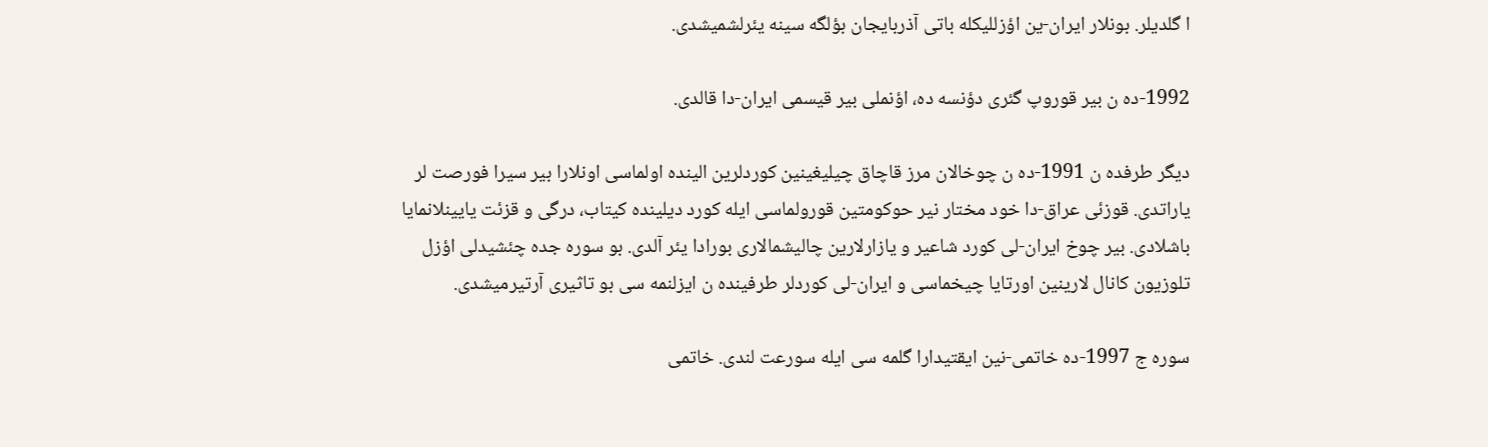ا گلدیلر. بونلار ایران-ین اؤزللیکله باتی آذربایجان بؤلگه سینه یئرلشمیشدی.

1992-ده ن بیر قوروپ گئری دؤنسه ده، اؤنملی بیر قیسمی ایران-دا قالدی.

دیگر طرفده ن 1991-ده ن چوخالان مرز قاچاق چیلیغینین کوردلرین الینده اولماسی اونلارا بیر سیرا فورصت لر یاراتدی. قوزئی عراق-دا خود مختار نیر حوکومتین قورولماسی ایله کورد دیلینده کیتاب، درگی و قزئت یایینلانمایا باشلادی. بیر چوخ ایران-لی کورد شاعیر و یازارلارین چالیشمالاری بورادا یئر آلدی. بو سوره جده چئشیدلی اؤزل تلوزیون کانال لارینین اورتایا چیخماسی و ایران-لی کوردلر طرفینده ن ایزلنمه سی بو تاثیری آرتیرمیشدی.

سوره ج 1997-ده خاتمی-نین ایقتیدارا گلمه سی ایله سورعت لندی. خاتمی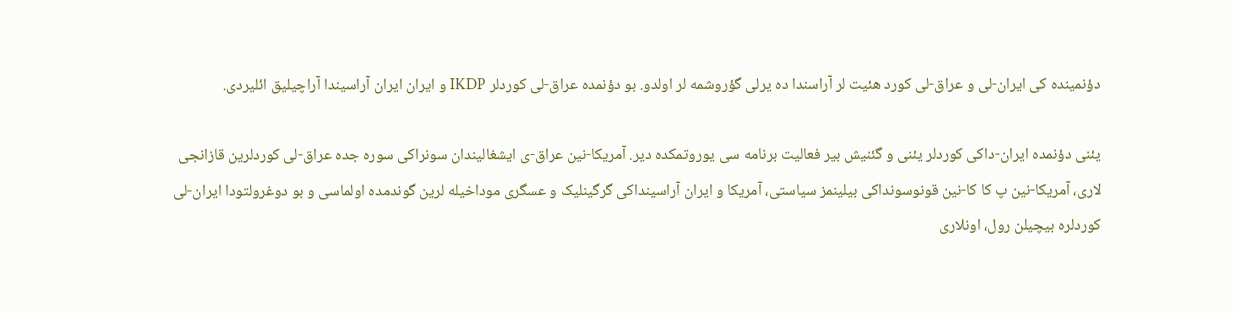دؤنمینده کی ایران-لی و عراق-لی کورد هئیت لر آراسندا ده یرلی گؤروشمه لر اولدو. بو دؤنمده عراق-لی کوردلر IKDP و ایران ایران آراسیندا آراچیلیق ائلیردی.

یئنی دؤنمده ایران-داکی کوردلر یئنی و گئنیش بیر فعالیت برنامه سی یوروتمکده دیر. آمریکا-نین عراق-ی ایشغالیندان سونراکی سوره جده عراق-لی کوردلرین قازانجی لاری، آمریکا-نین پ کا کا-نین قونوسونداکی بیلینمز سیاستی، آمریکا و ایران آراسینداکی گرگینلیک و عسگری موداخیله لرین گوندمده اولماسی و بو دوغرولتودا ایران-لی کوردلره بیچیلن رول، اونلاری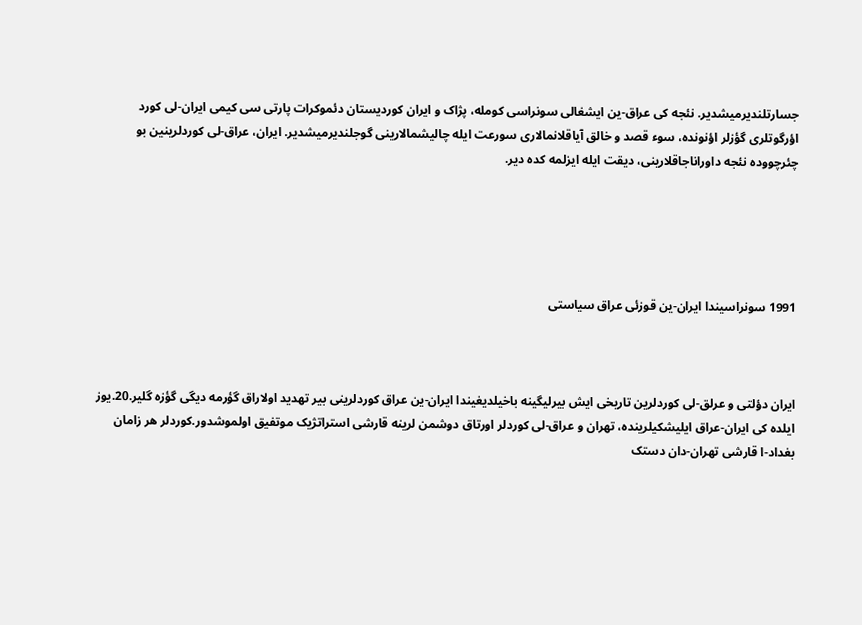جسارتلندیرمیشدیر. نئجه کی عراق-ین ایشغالی سونراسی کومله، پژاک و ایران کوردیستان دئموکرات پارتی سی کیمی ایران-لی کورد اؤرگوتلری گؤزلر اؤنونده، سوء قصد و خالق آیاقلانمالاری سورعت ایله چالیشمالارینی گوجلندیرمیشدیر. ایران، عراق-لی کوردلرینین بو چئرچووده نئجه داوراناجاقلارینی، دیقت ایله ایزلمه کده دیر.





1991 سونراسیندا ایران-ین قوزئی عراق سیاستی



ایران دؤلتی و عرلق-لی کوردلرین تاریخی ایش بیرلیگینه باخیلدیغیندا ایران-ین عراق کوردلرینی بیر تهدید اولاراق گؤرمه دیگی گؤزه گلیر.20.یوز ایلده کی ایران-عراق ایلیشکیلرینده، تهران و عراق-لی کوردلر اورتاق دوشمن لرینه قارشی استراتژیک موتفیق اولموشدور.کوردلر هر زامان بغداد-ا قارشی تهران-دان دستک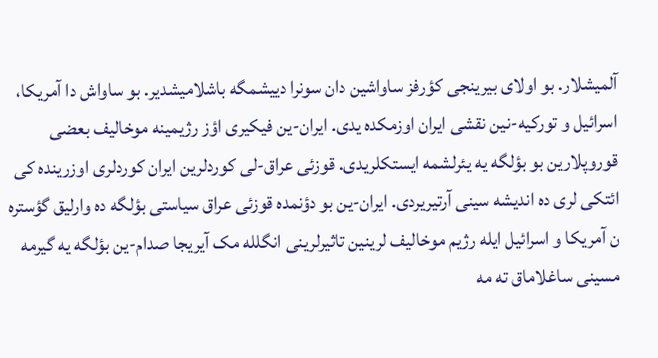آلمیشلار. بو اولای بیرینجی کؤرفز ساواشین دان سونرا دییشمگه باشلامیشدیر. بو ساواش دا آمریکا، اسرائیل و تورکیه-نین نقشی ایران اوزمکده یدی. ایران-ین فیکیری اؤز رژیمینه موخالیف بعضی قوروپلارین بو بؤلگه یه یئرلشمه ایستکلریدی. قوزئی عراق-لی کوردلرین ایران کوردلری اوزرینده کی ائتکی لری ده اندیشه سینی آرتیریردی. ایران-ین بو دؤنمده قوزئی عراق سیاستی بؤلگه ده وارلیق گؤستره ن آمریکا و اسرائیل ایله رژیم موخالیف لرینین تاثیرلرینی انگلله مک آیریجا صدام-ین بؤلگه یه گیرمه مسینی ساغلاماق ته مه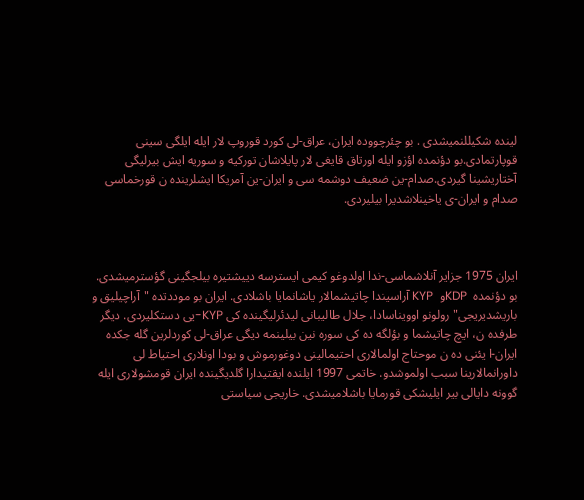لینده شکیللنمیشدی . بو چئرچووده ایران، عراق-لی کورد قوروپ لار ایله ایلگی سینی قوپارتمادی.بو دؤنمده اؤزو ایله اورتاق قایغی لار پایلاشان تورکیه و سوریه ایش بیرلیگی آختاریشینا گیردی.صدام-ین ضعیف دوشمه سی و ایران-ین آمریکا ایشلرینده ن قورخماسی صدام و ایران-ی یاخینلاشدیرا بیلیردی.



ایران 1975 جزایر آنلاشماسی-ندا اولدوغو کیمی ایسترسه دییشتیره بیلجگینی گؤسترمیشدی. بو دؤنمده  KDPو  KYP آراسیندا چاتیشمالار یاشانمایا باشلادی. ایران بو موددتده "آراچیلیق و باریشدیریجی" رولونو اوویناسادا، جلال طالیبانی لیدئرلیگینده کی KYP-یی دستکلیردی. دیگر طرفده ن، ایچ چاتیشما و بؤلگه ده کی سوره نین بیلینمه دیگی عراق-لی کوردلرین گله جکده ایران-ا یئنی ده ن موحتاج اولمالاری احتیمالینی دوغورموش و بودا اونلاری احتیاط لی داورانمالارینا سبب اولموشدو. خاتمی 1997 ایلنده ایقتیدارا گلدیگینده ایران قومشولاری ایله گوونه دایالی بیر ایلیشکی قورمایا باشلامیشدی. خاریجی سیاستی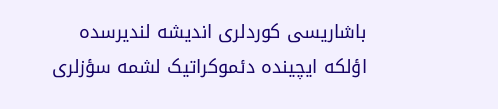باشاریسی کوردلری اندیشه لندیرسده اؤلکه ایچینده دئموکراتیک لشمه سؤزلری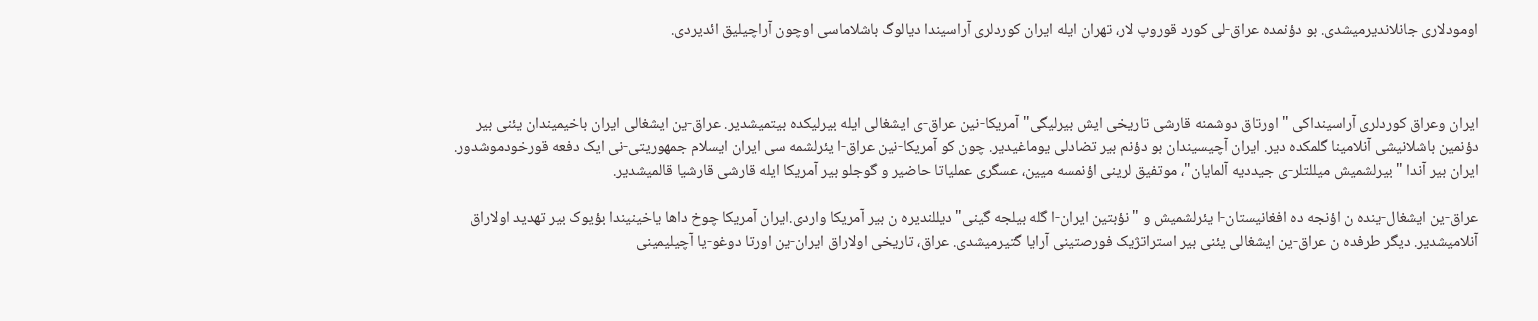اومودلاری جانلاندیرمیشدی. بو دؤنمده عراق-لی کورد قوروپ لار، تهران ایله ایران کوردلری آراسیندا دیالوگ باشلاماسی اوچون آراچیلیق ائدیردی.



ایران وعراق کوردلری آراسینداکی "اورتاق دوشمنه قارشی تاریخی ایش بیرلیگی" آمریکا-نین عراق-ی ایشغالی ایله بیرلیکده بیتمیشدیر. عراق-ین ایشغالی ایران باخیمیندان یئنی بیر دؤنمین باشلانیشی آنلامینا گلمکده دیر. ایران آچیسیندان بو دؤنم بیر تضادلی یوماغیدیر. چون کو آمریکا-نین عراق-ا یئرلشمه سی ایران ایسلام جمهوریتی-نی ایک دفعه قورخودموشدور. ایران بیر آندا "بیرلشمیش میللتلر-ی جیددیه آلمایان"، موتفیق لرینی اؤنمسه میین، عسگری عملیاتا حاضیر و گوجلو بیر آمریکا ایله قارشی قارشیا قالمیشدیر.

عراق-ین ایشغال-ینده ن اؤنجه ده افغانیستان-ا یئرلشمیش و "نؤبتین ایران-ا گله بیلجه گینی" دیللندیره ن بیر آمریکا واردی.ایران آمریکا چوخ داها یاخینیندا بؤیوک بیر تهدید اولاراق آنلامیشدیر. دیگر طرفده ن عراق-ین ایشغالی یئنی بیر استراتژیک فورصتینی آرایا گتیرمیشدی. عراق، تاریخی اولاراق ایران-ین اورتا دوغو-یا آچیلیمینی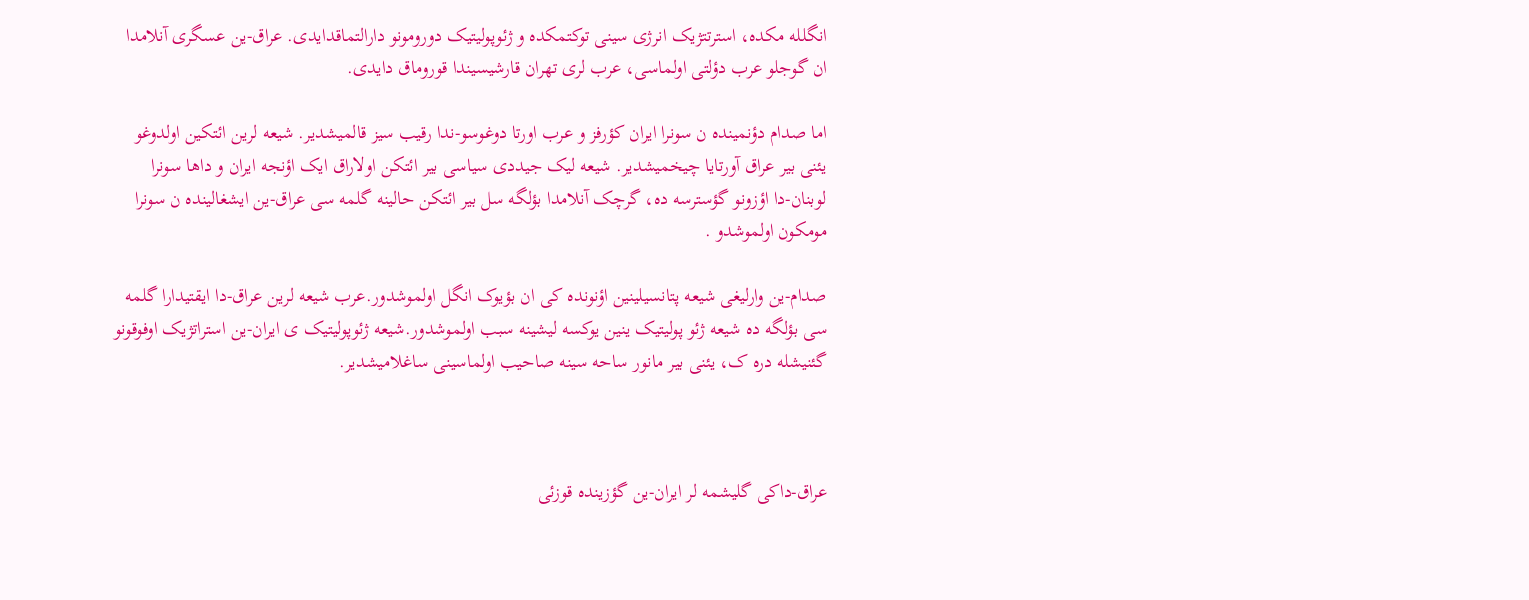انگلله مکده، استرتتژیک انرژی سینی توکتمکده و ژئوپولیتیک دورومونو دارالتماقدایدی. عراق-ین عسگری آنلامدا ان گوجلو عرب دؤلتی اولماسی، عرب لری تهران قارشیسیندا قوروماق دایدی.

اما صدام دؤنمینده ن سونرا ایران کؤرفز و عرب اورتا دوغوسو-ندا رقیب سیز قالمیشدیر. شیعه لرین ائتکین اولدوغو یئنی بیر عراق آورتایا چیخمیشدیر. شیعه لیک جیددی سیاسی بیر ائتکن اولاراق ایک اؤنجه ایران و داها سونرا لوبنان-دا اؤزونو گؤسترسه ده، گرچک آنلامدا بؤلگه سل بیر ائتکن حالینه گلمه سی عراق-ین ایشغالینده ن سونرا مومکون اولموشدو .

صدام-ین وارلیغی شیعه پتانسیلینین اؤنونده کی ان بؤیوک انگل اولموشدور.عرب شیعه لرین عراق-دا ایقتیدارا گلمه سی بؤلگه ده شیعه ژئو پولیتیک ینین یوکسه لیشینه سبب اولموشدور.شیعه ژئوپولیتیک ی ایران-ین استراتژیک اوفوقونو گئنیشله دره ک، یئنی بیر مانور ساحه سینه صاحیب اولماسینی ساغلامیشدیر.



عراق-داکی گلیشمه لر ایران-ین گؤزینده قوزئی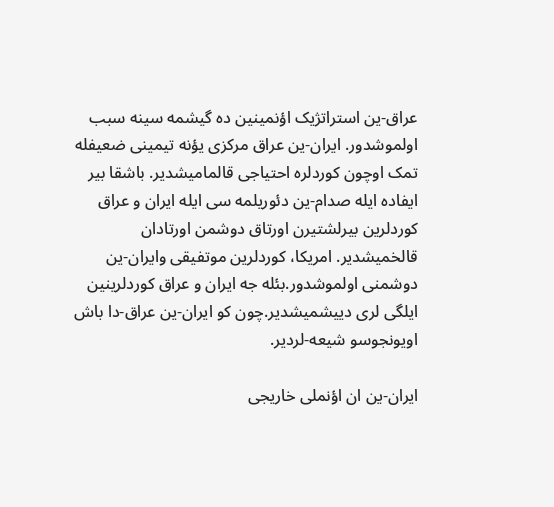عراق-ین استراتژیک اؤنمینین ده گیشمه سینه سبب اولموشدور. ایران-ین عراق مرکزی یؤنه تیمینی ضعیفله تمک اوچون کوردلره احتیاجی قالمامیشدیر. باشقا بیر ایفاده ایله صدام-ین دئوریلمه سی ایله ایران و عراق کوردلرین بیرلشتیرن اورتاق دوشمن اورتادان قالخمیشدیر. امریکا، کوردلرین موتفیقی وایران-ین دوشمنی اولموشدور.بئله جه ایران و عراق کوردلرینین ایلگی لری دییشمیشدیر.چون کو ایران-ین عراق-دا باش اویونجوسو شیعه-لردیر.

ایران-ین ان اؤنملی خاریجی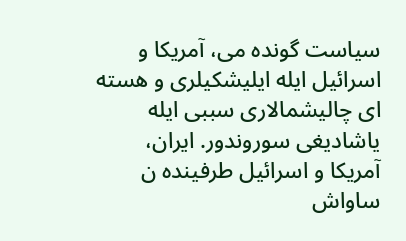سیاست گونده می، آمریکا و اسرائیل ایله ایلیشکیلری و هسته ای چالیشمالاری سببی ایله یاشادیغی سوروندور. ایران، آمریکا و اسرائیل طرفینده ن ساواش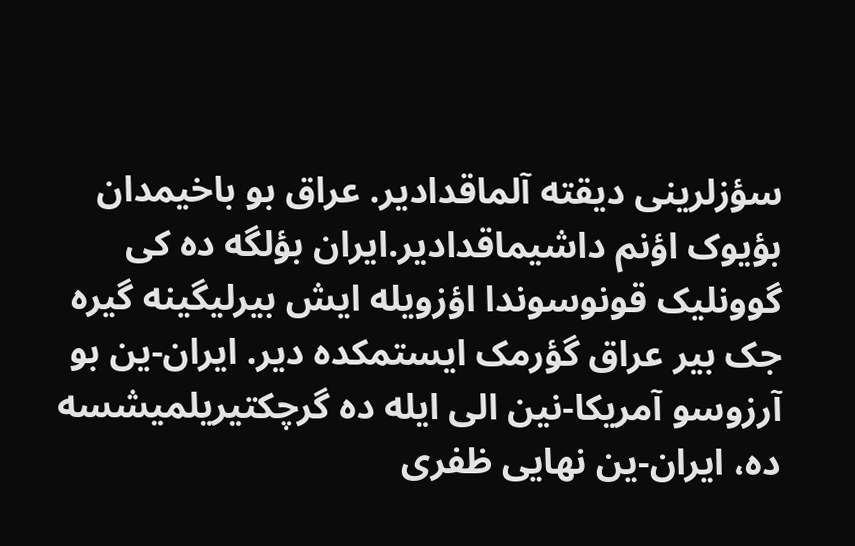سؤزلرینی دیقته آلماقدادیر. عراق بو باخیمدان بؤیوک اؤنم داشیماقدادیر.ایران بؤلگه ده کی گوونلیک قونوسوندا اؤزویله ایش بیرلیگینه گیره جک بیر عراق گؤرمک ایستمکده دیر. ایران-ین بو آرزوسو آمریکا-نین الی ایله ده گرچکتیریلمیشسه ده، ایران-ین نهایی ظفری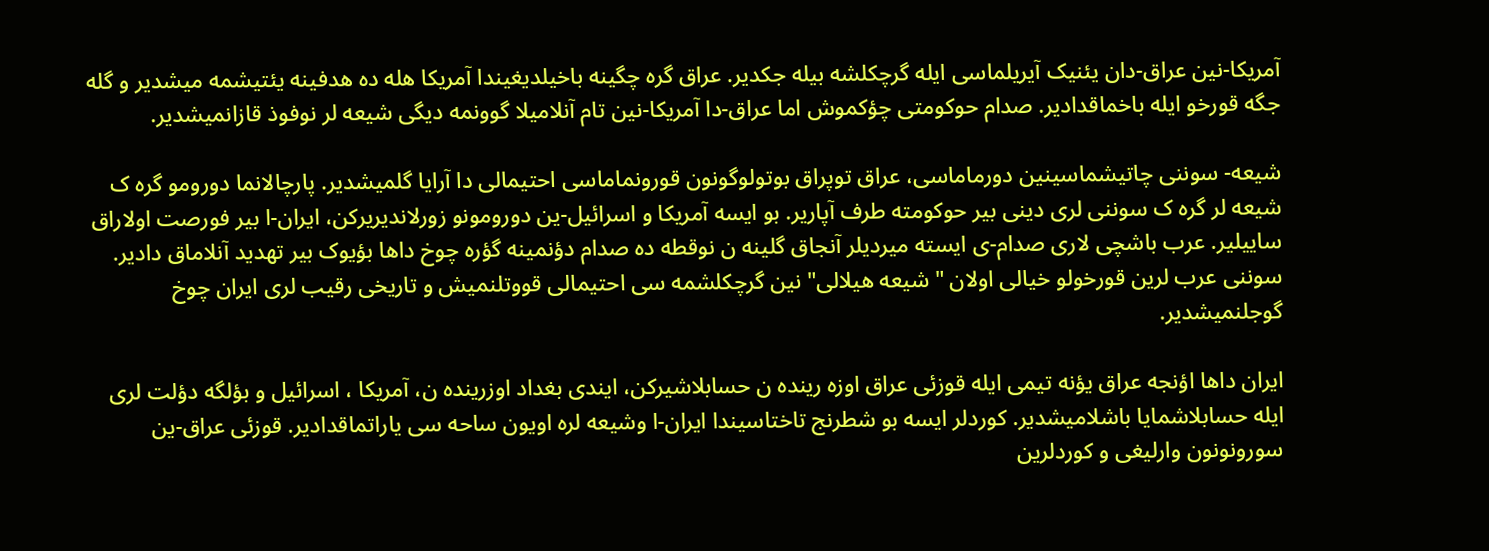آمریکا-نین عراق-دان یئنیک آیریلماسی ایله گرچکلشه بیله جکدیر. عراق گره چگینه باخیلدیغیندا آمریکا هله ده هدفینه یئتیشمه میشدیر و گله جگه قورخو ایله باخماقدادیر. صدام حوکومتی چؤکموش اما عراق-دا آمریکا-نین تام آنلامیلا گوونمه دیگی شیعه لر نوفوذ قازانمیشدیر.

شیعه- سوننی چاتیشماسینین دورماماسی، عراق توپراق بوتولوگونون قورونماماسی احتیمالی دا آرایا گلمیشدیر. پارچالانما دورومو گره ک شیعه لر گره ک سوننی لری دینی بیر حوکومته طرف آپاریر. بو ایسه آمریکا و اسرائیل-ین دورومونو زورلاندیریرکن، ایران-ا بیر فورصت اولاراق ساییلیر. عرب باشچی لاری صدام-ی ایسته میردیلر آنجاق گلینه ن نوقطه ده صدام دؤنمینه گؤره چوخ داها بؤیوک بیر تهدید آنلاماق دادیر. سوننی عرب لرین قورخولو خیالی اولان " شیعه هیلالی" نین گرچکلشمه سی احتیمالی قووتلنمیش و تاریخی رقیب لری ایران چوخ گوجلنمیشدیر.

ایران داها اؤنجه عراق یؤنه تیمی ایله قوزئی عراق اوزه رینده ن حسابلاشیرکن، ایندی بغداد اوزرینده ن، آمریکا ، اسرائیل و بؤلگه دؤلت لری ایله حسابلاشمایا باشلامیشدیر. کوردلر ایسه بو شطرنج تاختاسیندا ایران-ا وشیعه لره اویون ساحه سی یاراتماقدادیر. قوزئی عراق-ین سورونونون وارلیغی و کوردلرین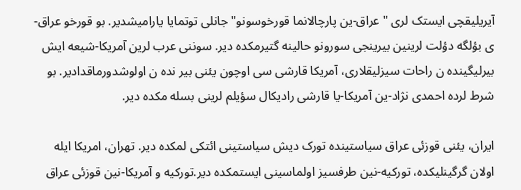آیریلیقچی ایستک لری "عراق-ین پارچالانما قورخوسونو" جانلی توتمایا یارامیشدیر. بو قورخو عراق-ی بؤلگه دؤلت لرینین بیرینجی سورونو حالینه گتیرمکده دیر. سوننی عرب لرین آمریکا-شیعه ایش بیرلیگینده ن راحات سیزلیقلاری، آمریکا قارشی سی اوچون یئنی بیر نده ن اولوشدورماقدادیر. بو شرط لرده احمدی نژاد-ین آمریکا-یا قارشی رادیکال سؤیلم لرینی بسله مکده دیر.

ایران، یئنی قوزئی عراق سیاستینده تورک دیش سیاستینی ائتکی لمکده دیر. تهران، امریکا ایله اولان گرگینلیکده، تورکیه-نین طرفسیز اولماسینی ایستمکده دیر.تورکیه و آمریکا-نین قوزئی عراق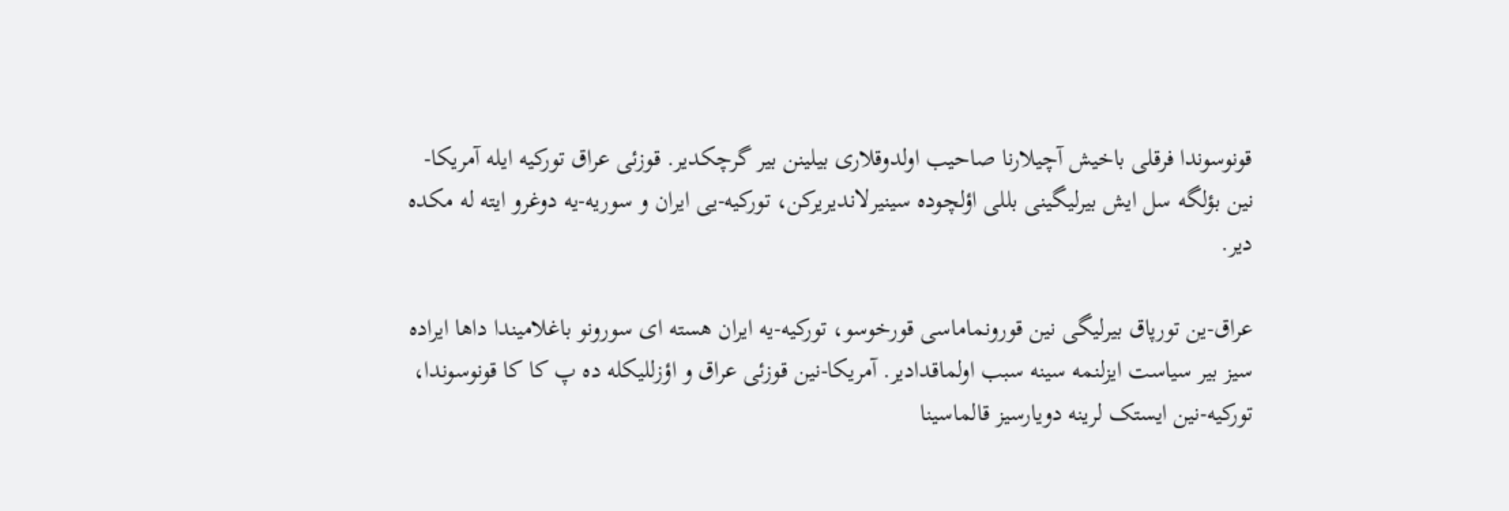قونوسوندا فرقلی باخیش آچیلارنا صاحیب اولدوقلاری بیلینن بیر گرچکدیر. قوزئی عراق تورکیه ایله آمریکا-نین بؤلگه سل ایش بیرلیگینی بللی اؤلچوده سینیرلاندیریرکن، تورکیه-یی ایران و سوریه-یه دوغرو ایته له مکده دیر.

عراق-ین تورپاق بیرلیگی نین قورونماماسی قورخوسو، تورکیه-یه ایران هسته ای سورونو باغلامیندا داها ایراده سیز بیر سیاست ایزلنمه سینه سبب اولماقدادیر. آمریکا-نین قوزئی عراق و اؤزللیکله ده پ کا کا قونوسوندا، تورکیه-نین ایستک لرینه دویارسیز قالماسینا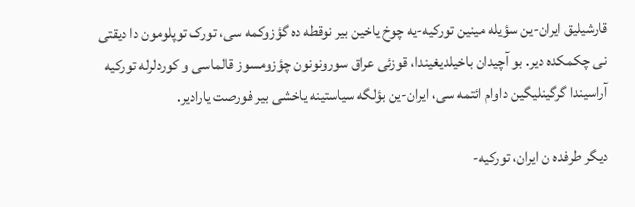قارشیلیق ایران-ین سؤیله مینین تورکیه-یه چوخ یاخین بیر نوقطه ده گؤزوکمه سی، تورک توپلومون دا دیقتی نی چکمکده دیر. بو آچیدان باخیلدیغیندا، قوزئی عراق سورونونون چؤزومسوز قالماسی و کوردلرله تورکیه آراسیندا گرگینلیگین داوام ائتمه سی، ایران-ین بؤلگه سیاستینه یاخشی بیر فورصت یارادیر.

دیگر طرفده ن ایران، تورکیه-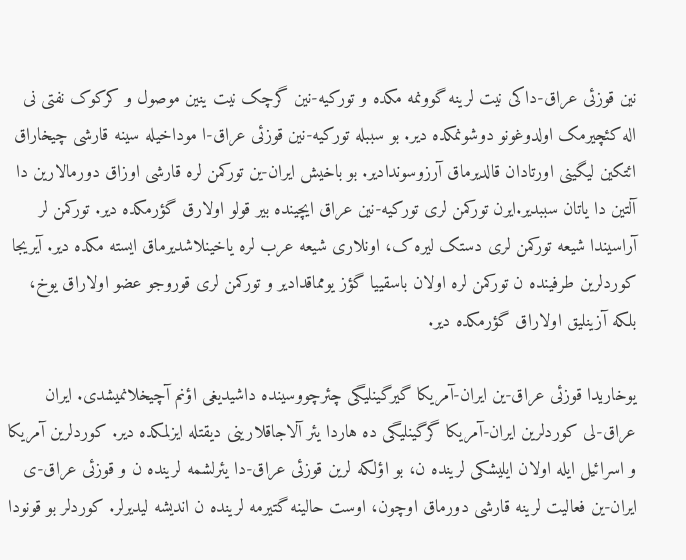نین قوزئی عراق-داکی نیت لرینه گوونمه مکده و تورکیه-نین گرچک نیت ینین موصول و کرکوک نفتی نی اله کئچیرمک اولدوغونو دوشونمکده دیر. بو سببله تورکیه-نین قوزئی عراق-ا موداخیله سینه قارشی چیخاراق ائتکین لیگینی اورتادان قالدیرماق آرزوسوندادیر. بو باخیش ایران-ین تورکمن لره قارشی اوزاق دورمالارین دا آلتین دا یاتان سببدیر.ایرن تورکمن لری تورکیه-نین عراق ایچینده بیر قولو اولارق گؤرمکده دیر. تورکمن لر آراسیندا شیعه تورکمن لری دستک لیره ک، اونلاری شیعه عرب لره یاخینلاشدیرماق ایسته مکده دیر. آیریجا کوردلرین طرفینده ن تورکمن لره اولان باسقییا گؤز یومماقدادیر و تورکمن لری قوروجو عضو اولاراق یوخ، بلکه آزینلیق اولاراق گؤرمکده دیر.

یوخاریدا قوزئی عراق-ین ایران-آمریکا گیرگینلیگی چئرچووسینده داشیدیغی اؤنم آچیخلانمیشدی. ایران عراق-لی کوردلرین ایران-آمریکا گرگینلیگی ده هاردا یئر آلاجاقلارینی دیقتله ایزلمکده دیر. کوردلرین آمریکا و اسرائیل ایله اولان ایلیشکی لرینده ن، بو اؤلکه لرین قوزئی عراق-دا یئرلشمه لرینده ن و قوزئی عراق-ی ایران-ین فعالیت لرینه قارشی دورماق اوچون، اوست حالینه گتیرمه لرینده ن اندیشه لیدیرلر. کوردلر بو قونودا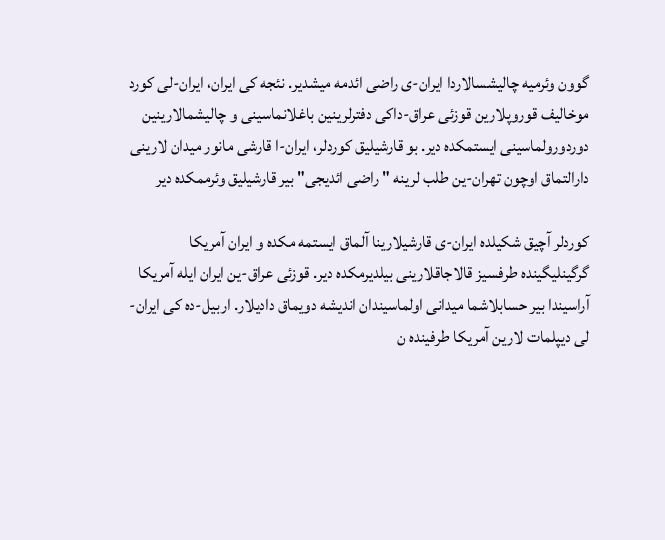گوون وئرمیه چالیشسالاردا ایران-ی راضی ائدمه میشدیر. نئجه کی ایران، ایران-لی کورد موخالیف قوروپلارین قوزئی عراق-داکی دفترلرینین باغلانماسینی و چالیشمالارینین دوردورولماسینی ایستمکده دیر. بو قارشیلیق کوردلر، ایران-ا قارشی مانور میدان لارینی دارالتماق اوچون تهران-ین طلب لرینه " راضی ائدیجی" بیر قارشیلیق وئرممکده دیر

کوردلر آچیق شکیلده ایران-ی قارشیلارینا آلماق ایستمه مکده و ایران آمریکا گرگینلیگینده طرفسیز قالاجاقلارینی بیلدیرمکده دیر. قوزئی عراق-ین ایران ایله آمریکا آراسیندا بیر حسابلاشما میدانی اولماسیندان اندیشه دویماق دادیلار. اربیل-ده کی ایران-لی دیپلمات لارین آمریکا طرفینده ن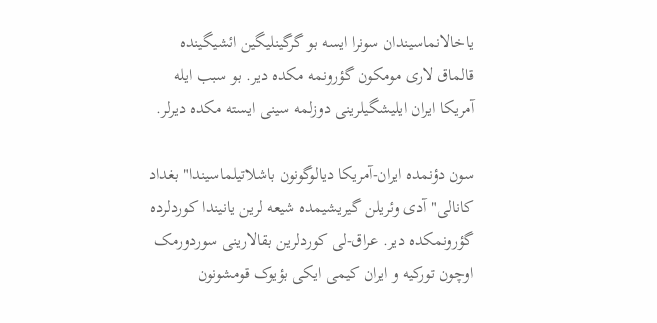یاخالانماسیندان سونرا ایسه بو گرگینلیگین ائشیگینده قالماق لاری مومکون گؤرونمه مکده دیر. بو سبب ایله آمریکا ایران ایلیشگیلرینی دوزلمه سینی ایسته مکده دیرلر.

سون دؤنمده ایران-آمریکا دیالوگونون باشلاتیلماسیندا" بغداد کانالی" آدی وئریلن گیریشیمده شیعه لرین یانیندا کوردلرده گؤرونمکده دیر. عراق-لی کوردلرین بقالارینی سوردورمک اوچون تورکیه و ایران کیمی ایکی بؤیوک قومشونون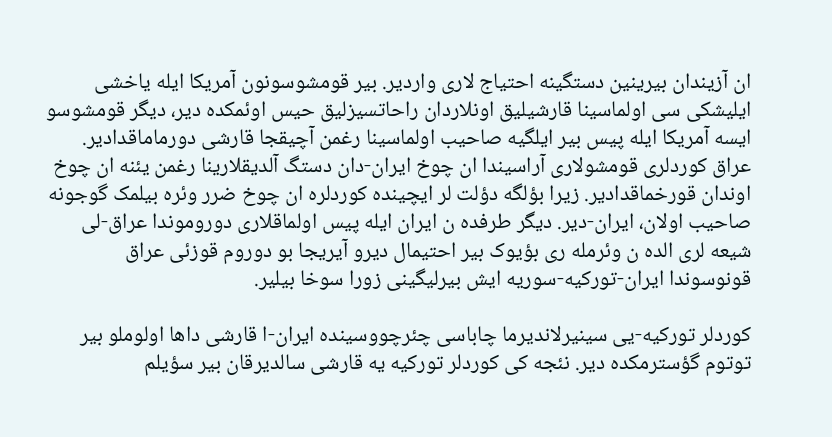ان آزیندان بیرینین دستگینه احتیاج لاری واردیر. بیر قومشوسونون آمریکا ایله یاخشی ایلیشکی سی اولماسینا قارشیلیق اونلاردان راحاتسیزلیق حیس اوئمکده دیر، دیگر قومشوسو ایسه آمریکا ایله پیس بیر ایلگیه صاحیب اولماسینا رغمن آچیقجا قارشی دورماماقدادیر. عراق کوردلری قومشولاری آراسیندا ان چوخ ایران-دان دستگ آلدیقلارینا رغمن یئنه ان چوخ اوندان قورخماقدادیر. زیرا بؤلگه دؤلت لر ایچینده کوردلره ان چوخ ضرر وئره بیلمک گوجونه صاحیب اولان، ایران-دیر. دیگر طرفده ن ایران ایله پیس اولماقلاری دوروموندا عراق-لی شیعه لری الده ن وئرمله ری بؤیوک بیر احتیمال دیرو آیریجا بو دوروم قوزئی عراق قونوسوندا ایران-تورکیه-سوریه ایش بیرلیگینی زورا سوخا بیلیر.

کوردلر تورکیه-یی سینیرلاندیرما چاباسی چئرچووسینده ایران-ا قارشی داها اولوملو بیر توتوم گؤسترمکده دیر. نئجه کی کوردلر تورکیه یه قارشی سالدیرقان بیر سؤیلم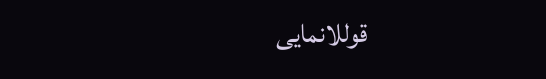قوللانمایی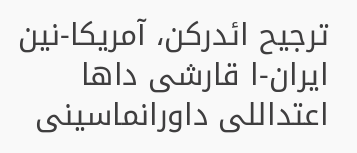ترجیح ائدرکن، آمریکا-نین ایران-ا قارشی داها اعتداللی داورانماسینی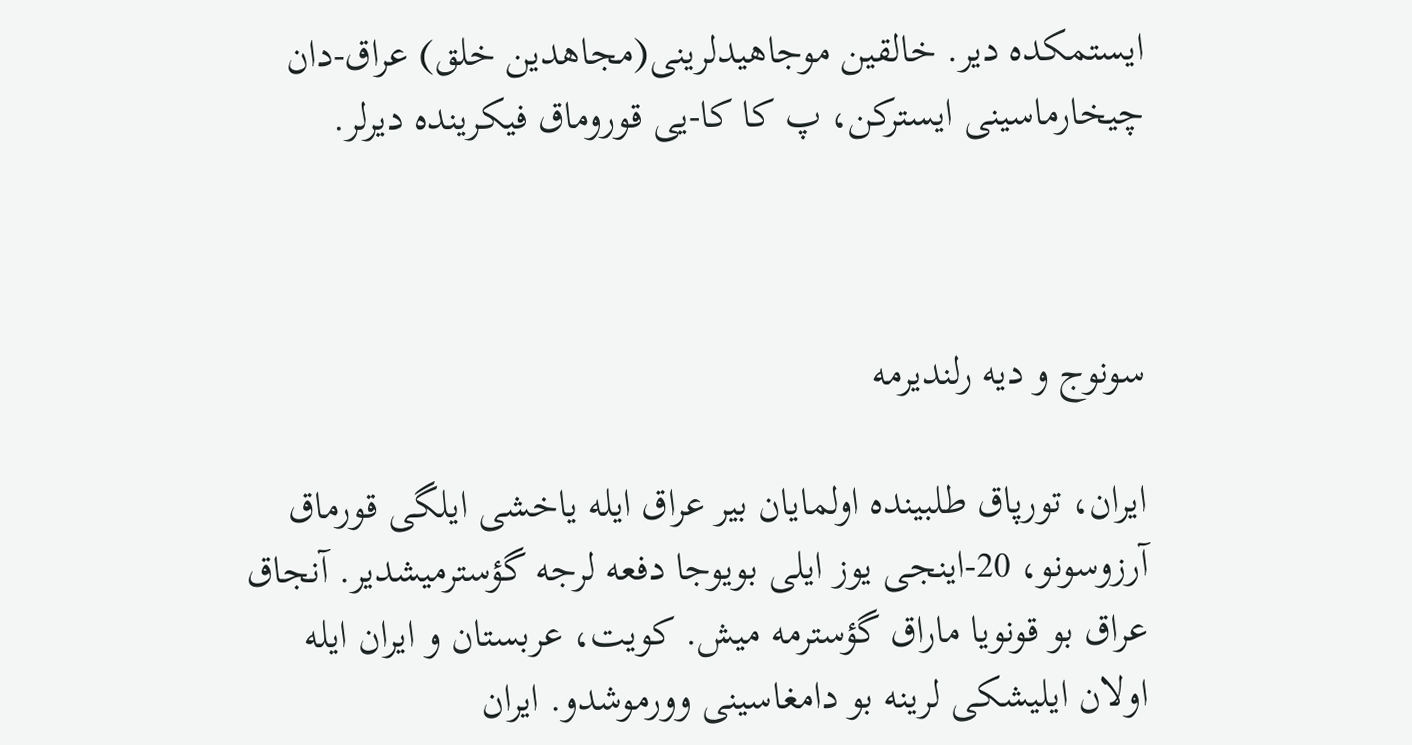ایستمکده دیر. خالقین موجاهیدلرینی(مجاهدین خلق) عراق-دان چیخارماسینی ایسترکن، پ کا کا-یی قوروماق فیکرینده دیرلر.



سونوج و دیه رلندیرمه

ایران، تورپاق طلبینده اولمایان بیر عراق ایله یاخشی ایلگی قورماق آرزوسونو، 20-اینجی یوز ایلی بویوجا دفعه لرجه گؤسترمیشدیر. آنجاق عراق بو قونویا ماراق گؤسترمه میش. کویت، عربستان و ایران ایله اولان ایلیشکی لرینه بو دامغاسینی وورموشدو. ایران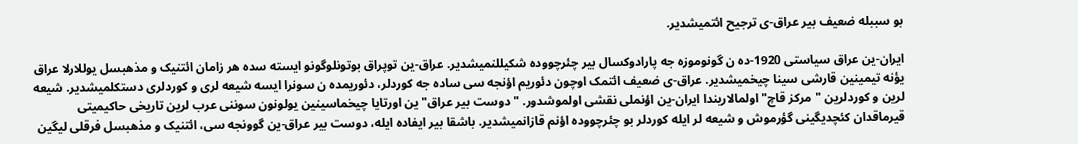بو سببله ضعیف بیر عراق-ی ترجیح ائتمیشدیر.

ایران-ین عراق سیاستی 1920-ده ن گونوموزه جه پارادوکسال بیر چئرچووده شکیللنمیشدیر. عراق-ین توپراق بوتونلوگونو ایسته سده هر زامان ائتنیک و مذهبسل یوللارلا عراق یؤنه تیمینین قارشی سینا چیخمیشدیر. عراق-ی ضعیف ائتمک اوچون دئوریم اؤنجه سی ساده جه کوردلر، دئوریمده ن سونرا ایسه شیعه لری و کوردلری دستکلمیشدیر. شیعه لرین و کوردلرین "مرکز قاچ" اولمالاریندا ایران-ین اؤنملی نقشی اولموشدور. "دوست بیر عراق" ین اورتایا چیخماسینین یولونون سوننی عرب لرین تاریخی حاکیمیتی قیرماقدان کئچدیگینی گؤرموش و شیعه لر ایله کوردلر بو چئرچووده اؤنم قازانمیشدیر. باشقا بیر ایفاده ایله، دوست بیر عراق-ین گوونجه سی، ائتنیک و مذهبسل فرقلی لیگین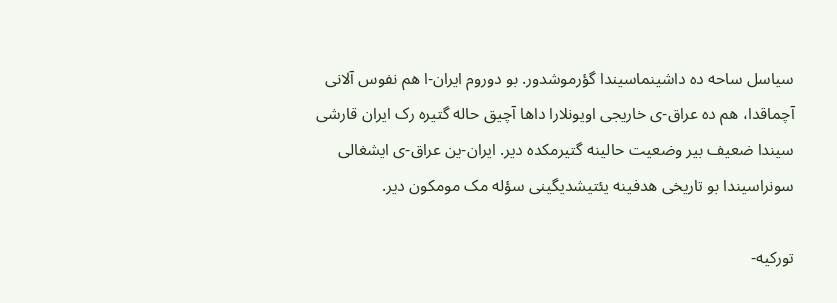سیاسل ساحه ده داشینماسیندا گؤرموشدور. بو دوروم ایران-ا هم نفوس آلانی آچماقدا، هم ده عراق-ی خاریجی اویونلارا داها آچیق حاله گتیره رک ایران قارشی سیندا ضعیف بیر وضعیت حالینه گتیرمکده دیر. ایران-ین عراق-ی ایشغالی سونراسیندا بو تاریخی هدفینه یئتیشدیگینی سؤله مک مومکون دیر.

تورکیه-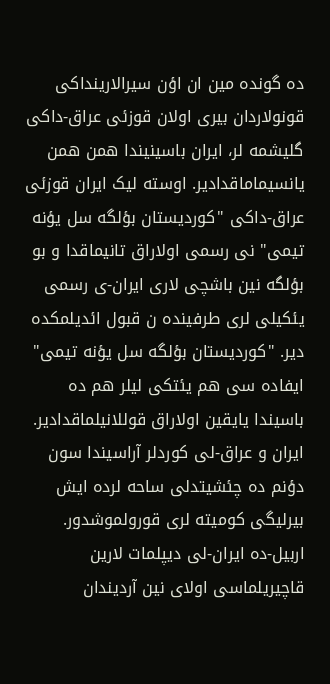ده گونده مین ان اؤن سیرالارینداکی قونولاردان بیری اولان قوزئی عراق-داکی گلیشمه لر، ایران باسینیندا همن همن یانسیماماقدادیر. اوسته لیک ایران قوزئی عراق-داکی "کوردیستان بؤلگه سل یؤنه تیمی" نی رسمی اولاراق تانیماقدا و بو بؤلگه نین باشچی لاری ایران-ی رسمی یئکیلی لری طرفینده ن قبول ائدیلمکده دیر. "کوردیستان بؤلگه سل یؤنه تیمی" ایفاده سی هم یئتکی لیلر هم ده باسیندا یایقین اولاراق قوللانیلماقدادیر. ایران و عراق-لی کوردلر آراسیندا سون دؤنم ده چئشیتدلی ساحه لرده ایش بیرلیگی کومیته لری قورولموشدور. اربیل-ده ایران-لی دیپلمات لارین قاچیریلماسی اولای نین آردیندان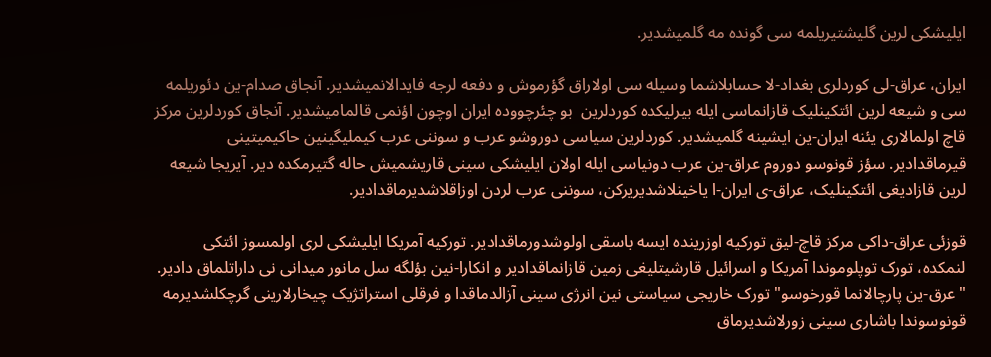ایلیشکی لرین گلیشتیریلمه سی گونده مه گلمیشدیر.

ایران، عراق-لی کوردلری بغداد-لا حسابلاشما وسیله سی اولاراق گؤرموش و دفعه لرجه فایدالانمیشدیر. آنجاق صدام-ین دئوریلمه سی و شیعه لرین ائتکینلیک قازانماسی ایله بیرلیکده کوردلرین  بو چئرچووده ایران اوچون اؤنمی قالمامیشدیر. آنجاق کوردلرین مرکز قاچ اولمالاری یئنه ایران-ین ایشینه گلمیشدیر. کوردلرین سیاسی دوروشو عرب و سوننی عرب کیملیگینین حاکیمیتینی قیرماقدادیر. سؤز قونوسو دوروم عراق-ین عرب دونیاسی ایله اولان ایلیشکی سینی قاریشمیش حاله گتیرمکده دیر. آیریجا شیعه لرین قازادیغی ائتکینلیک، عراق-ی ایران-ا یاخینلاشدیریرکن، سوننی عرب لردن اوزاقلاشدیرماقدادیر.

قوزئی عراق-داکی مرکز قاچ-لیق تورکیه اوزرینده ایسه باسقی اولوشدورماقدادیر. تورکیه آمریکا ایلیشکی لری اولمسوز ائتکی لنمکده، تورک توپلوموندا آمریکا و اسرائیل قارشیتلیغی زمین قازانماقدادیر و انکارا-نین بؤلگه سل مانور میدانی نی داراتلماق دادیر. "عرق-ین پارچالانما قورخوسو" تورک خاریجی سیاستی نین انرژی سینی آزالدماقدا و فرقلی استراتژیک چیخارلارینی گرچکلشدیرمه قونوسوندا باشاری سینی زورلاشدیرماق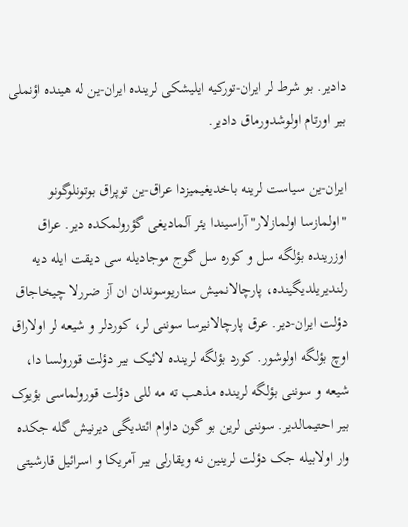دادیر. بو شرط لر ایران-تورکیه ایلیشکی لرینده ایران-ین له هینده اؤنملی بیر اورتام اولوشدورماق دادیر.

ایران-ین سیاست لرینه باخدیغیمیزدا عراق-ین توپراق بوتونلوگونو "اولمازسا اولمازلار" آراسیندا یئر آلمادیغی گؤرولمکده دیر. عراق اوزرینده بؤلگه سل و کوره سل گوج موجادیله سی دیقت ایله دیه رلندیریلدیگینده، پارچالانمیش سناریوسوندان ان آز ضررلا چیخاجاق دؤلت ایران-دیر. عرق پارچالانیرسا سوننی لر، کوردلر و شیعه لر اولاراق اوچ بؤلگه اولوشور. کورد بؤلگه لرینده لائیک بیر دؤلت قورولسا دا، شیعه و سوننی بؤلگه لرینده مذهب ته مه للی دؤلت قورولماسی بؤیوک بیر احتیمالدیر. سوننی لرین بو گون داوام ائتدیگی دیرنیش گله جکده وار اولابیله جک دؤلت لرینین نه ویقارلی بیر آمریکا و اسرائیل قارشیتی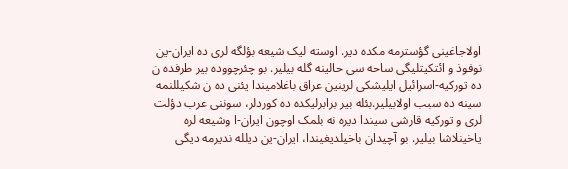اولاجاغینی گؤسترمه مکده دیر. اوسته لیک شیعه بؤلگه لری ده ایران-ین نوفوذ و ائتکیتلیگی ساحه سی حالینه گله بیلیر. بو چئرچووده بیر طرفده ن ده تورکیه-اسرائیل ایلیشکی لرینین عراق باغلامیندا یئنی ده ن شکیللنمه سینه ده سبب اولابیلیر.بئله بیر برابرلیکده ده کوردلر، سوننی عرب دؤلت لری و تورکیه قارشی سیندا دیره نه بلمک اوچون ایران-ا وشیعه لره یاخینلاشا بیلیر. بو آچیدان باخیلدیغیندا، ایران-ین دیلله ندیرمه دیگی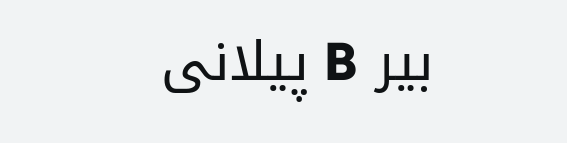بیر B پیلانی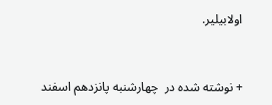اولابیلیر.



+ نوشته شده در  چهارشنبه پانزدهم اسفند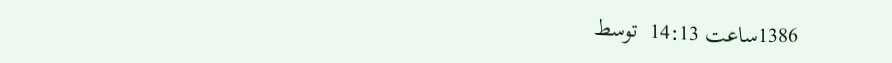1386ساعت 14:13  توسط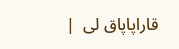قاراپاپاق لی  |